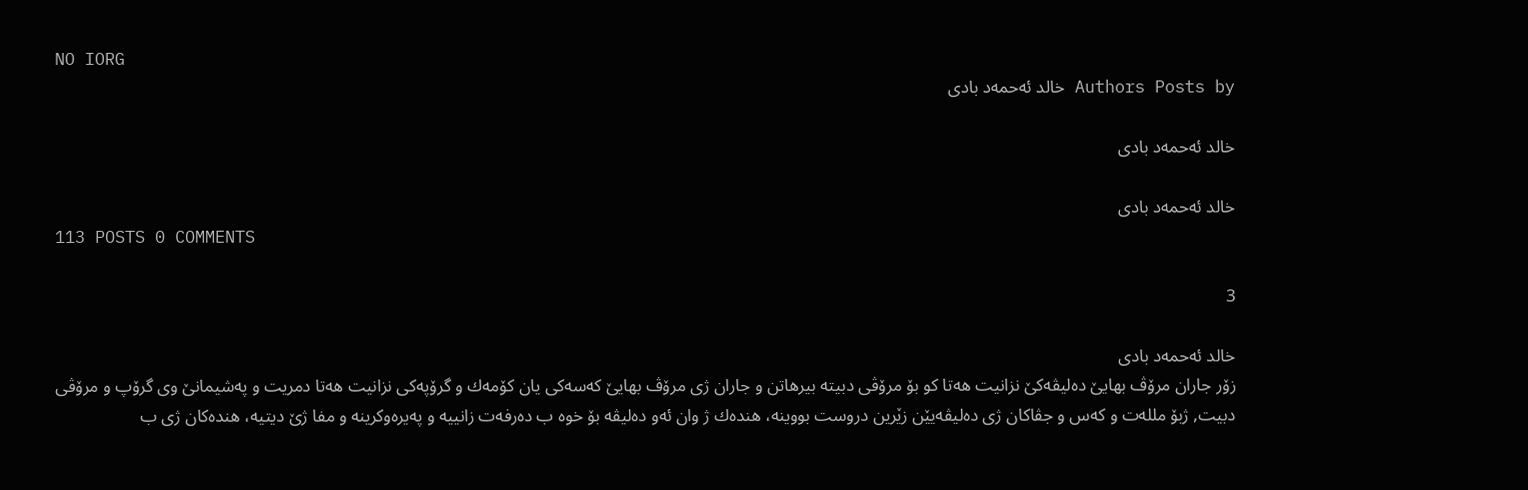NO IORG
Authors Posts by خالد ئه‌حمه‌د بادى

خالد ئه‌حمه‌د بادى

خالد ئه‌حمه‌د بادى
113 POSTS 0 COMMENTS

3

خالد ئه‌حمه‌د بادى
زۆر جاران مرۆڤ بهایێ ده‌لیڤه‌كێ نزانیت هه‌تا كو بۆ مرۆڤى دبیته‌ بیرهاتن و جاران ژى مرۆڤ بهایێ كه‌سه‌كى یان كۆمه‌ك و گرۆپه‌كى نزانیت هه‌تا دمریت و په‌شیمانێ وى گرۆپ و مرۆڤى دبیت, ژبۆ ملله‌ت و كه‌س و جڤاكان ژى ده‌لیڤه‌یێن زێرین دروست بووینه‌، هنده‌ك ژ وان ئه‌و ده‌لیڤه‌ بۆ خوه‌ ب ده‌رفه‌ت زانییه‌ و په‌یره‌وكرینه‌ و مفا ژێ دیتیه‌، هنده‌كان ژى ب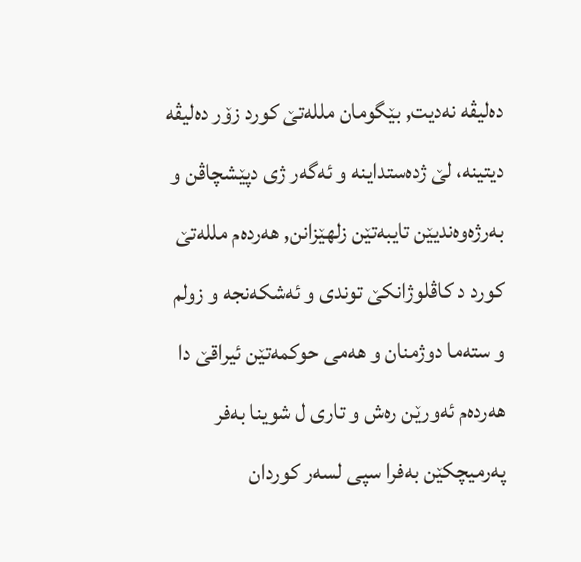ده‌لیڤه‌ نه‌دیت, بێگومان ملله‌تێ كورد زۆر ده‌لیڤه‌ دیتینه‌، لێ ژده‌ستداینه‌ و ئه‌گه‌ر ژى دپێشچاڤن و به‌رژه‌وه‌ندیێن تایبه‌تێن زلهێزانن, هه‌رده‌م ملله‌تێ كورد د كاڤلوژانكێ توندی و ئه‌شكه‌نجه‌ و زولم و سته‌ما دوژمنان و هه‌مى حوكمه‌تێن ئیراقێ دا هه‌رده‌م ئه‌ورێن ره‌ش و تارى ل شوینا به‌فر په‌رمیچكێن به‌فرا سپى لسه‌ر كوردان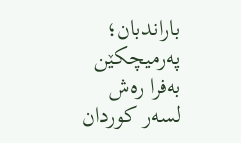باراندبان؛ په‌رمیچكێن به‌فرا ره‌ش لسه‌ر كوردان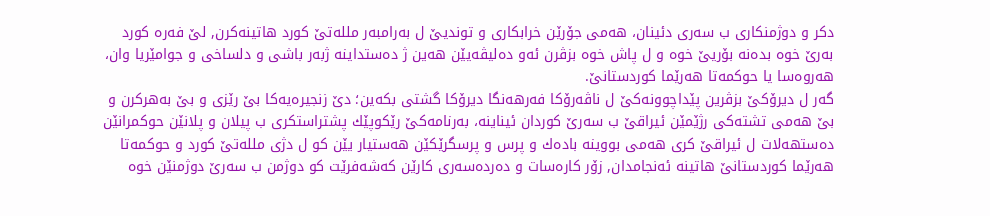دكر و دوژمنكارى ب سه‌رى دئینان، هه‌مى جۆرێن خرابكارى و توندیێ ل به‌رامبه‌ر ملله‌تێ كورد هاتینه‌كرن, لێ فه‌ره‌ كورد به‌رێ خوه‌ بده‌نه‌ بۆریێ خوه‌ و ل پاش خوه‌ بزڤرن ئه‌و ده‌لیڤه‌یێن هه‌ین ژ ده‌ستداینه‌ ژبه‌ر باشى و دلساخى و جوامێریا وان، هه‌روه‌سا یا حوكمه‌تا هه‌رێما كوردستانێ.
گه‌ر ل دیرۆكێ بزڤرین پێداچوونه‌كێ ل ناڤه‌رۆكا فه‌رهه‌نگا دیرۆكا گشتى بكه‌ین؛ دێ زنجیره‌یه‌كا بێ رێزى و بێ به‌هركرن و بێ هه‌مى تشته‌كى رژێمێن ئیراقێ ب سه‌رێ كوردان ئیناینه‌، به‌رنامه‌كێ رێكوپێك پشتراستكرى ب پیلان و پلانێن حوكمرانێن ده‌ستهه‌لات ل ئیراقێ كرى هه‌مى بووینه‌ باده‌ك و پرس و پرسگرێكێن هه‌ستیار یێن كو ل دژى ملله‌تێ كورد و حوكمه‌تا هه‌رێما كوردستانێ هاتینه‌ ئه‌نجامدان, زۆر كاره‌سات و ده‌رده‌سه‌رى كارێن كه‌شه‌فرێت كو دوژمن ب سه‌رێ دوژمنێن خوه‌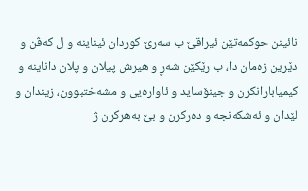نائینن حوكمه‌تێن ئیراقێ ب سه‌رێ كوردان ئیناینه‌ و ل كه‌ڤن و دێرین زه‌مان دا، ب رێكێن شه‌ڕ و هیرش پیلان و پلان داناینه‌ و كیمیابارانكرن و جینۆساید و ئاواره‌یى و مشه‌ختبوون، زیندان و لێدان و ئه‌شكه‌نجه‌ و ده‌ركرن و بێ به‌هركرن ژ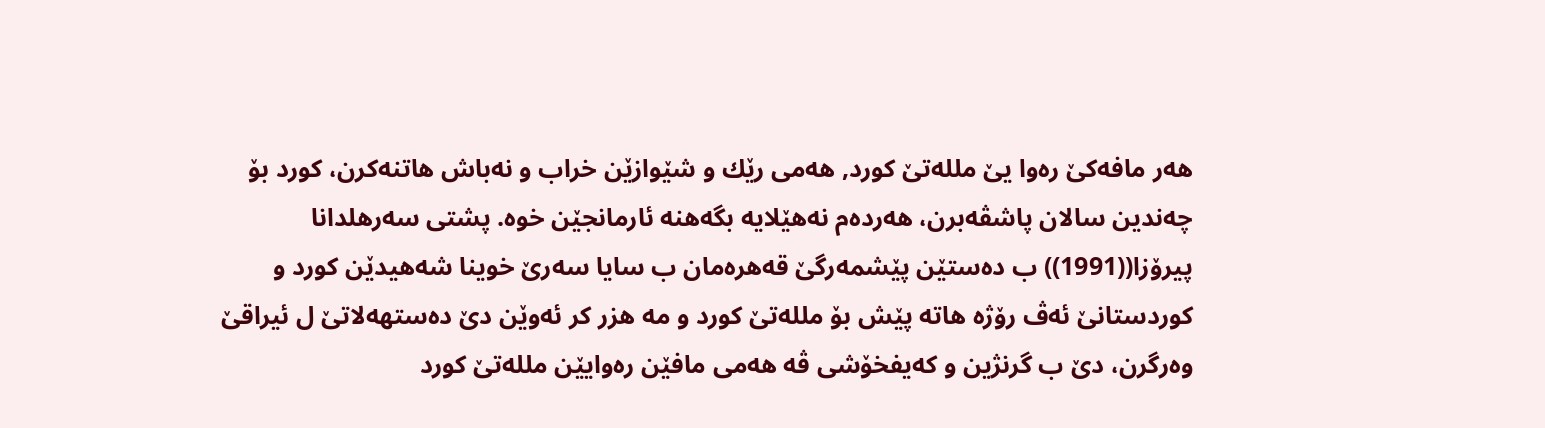هه‌ر مافه‌كێ ره‌وا یێ ملله‌تێ كورد, هه‌مى رێك و شێوازێن خراب و نه‌باش هاتنه‌كرن، كورد بۆ چه‌ندین سالان پاشڤه‌برن، هه‌رده‌م نه‌هێلایه‌ بگه‌هنه‌ ئارمانجێن خوه‌. پشتى سه‌رهلدانا پیرۆزا((1991)) ب ده‌ستێن پێشمه‌رگێ قه‌هره‌مان ب سایا سه‌رێ خوینا شه‌هیدێن كورد و كوردستانێ ئه‌ڤ رۆژه‌ هاته‌ پێش بۆ ملله‌تێ كورد و مه‌ هزر كر ئه‌وێن دێ ده‌ستهه‌لاتێ ل ئیراقێ وه‌رگرن، دێ ب گرنژین و كه‌یفخۆشى ڤه‌ هه‌مى مافێن ره‌وایێن ملله‌تێ كورد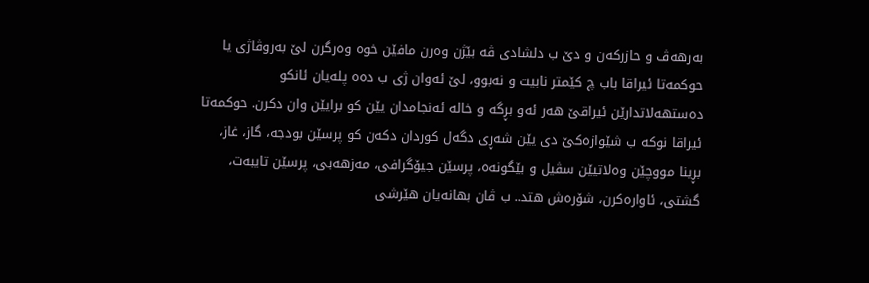به‌رهه‌ڤ و حازركه‌ن و دێ ب دلشادى ڤه‌ بێژن وه‌رن مافێن خوه‌ وه‌رگرن لێ به‌روڤاژى یا حوكمه‌تا ئیراقا باب چ كێمتر نابیت و نه‌بوو، لێ ئه‌وان ژى ب ده‌ه پله‌یان ئانكو ده‌ستهه‌لاتدارێن ئیراقێ هه‌ر ئه‌و بڕگه‌ و خاله‌ ئه‌نجامدان یێن كو برایێن وان دكرن. حوكمه‌تا ئیراقا نوكه‌ ب شێوازه‌كێ دى یێن شه‌ڕى دگه‌ل كوردان دكه‌ن كو پرسێن بودجه‌، گاز، غاز، بڕینا مووچێن وه‌لاتیێن سڤیل و بێگونه‌ه، پرسێن جیۆگرافى، مه‌زهه‌بى، پرسێن تایبه‌ت، گشتى، ئاواره‌كرن، شۆره‌ش هتد.. ب ڤان بهانه‌یان هێرشى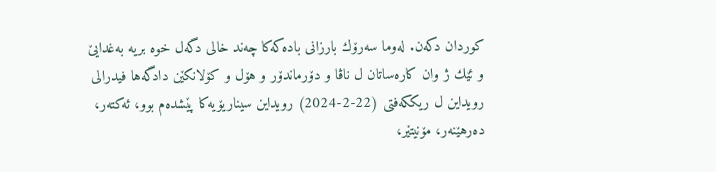كوردان دكه‌ن. له‌وما سه‌رۆك بارزانى باده‌كه‌كا چه‌ند خالى دگه‌ل خوه‌ بریه‌ به‌غدایێ و ئێك ژ وان كاره‌ساتان ل ناڤا و دۆرماندۆر و هۆل و كۆلانكێن دادگه‌ها فیدرالى رویداین ل ریككه‌فتى (22-2-2024) رویداین سیناریۆیه‌كا پێشده‌م بوو، ئه‌كته‌ر، ده‌رهێنه‌ر، مۆنیتێر،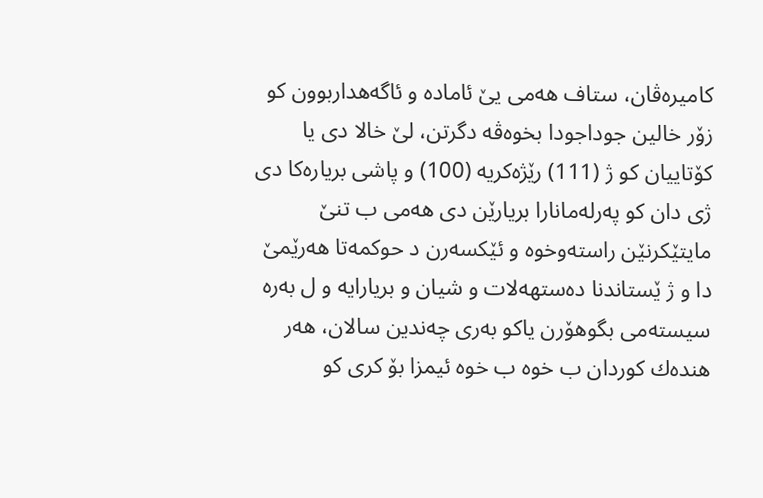كامیره‌ڤان، ستاف هه‌مى یێ ئاماده‌ و ئاگه‌هداربوون كو زۆر خالین جوداجودا بخوه‌ڤه‌ دگرتن، لێ خالا دى یا كۆتاییان كو ژ (111) رێژه‌كریه‌ (100) و پاشى بریاره‌كا دى ژى دان كو په‌رله‌مانارا بریارێن دى هه‌مى ب تنێ مایتێكرنێن راسته‌وخوه‌ و ئێكسه‌رن د حوكمه‌تا هه‌رێمێ دا و ژ ێستاندنا ده‌ستهه‌لات و شیان و بریارایه‌ و ل به‌ره‌ سیسته‌مى بگوهۆرن یاكو به‌رى چه‌ندین سالان، هه‌ر هنده‌ك كوردان ب خوه‌ ب خوه‌ ئیمزا بۆ كرى كو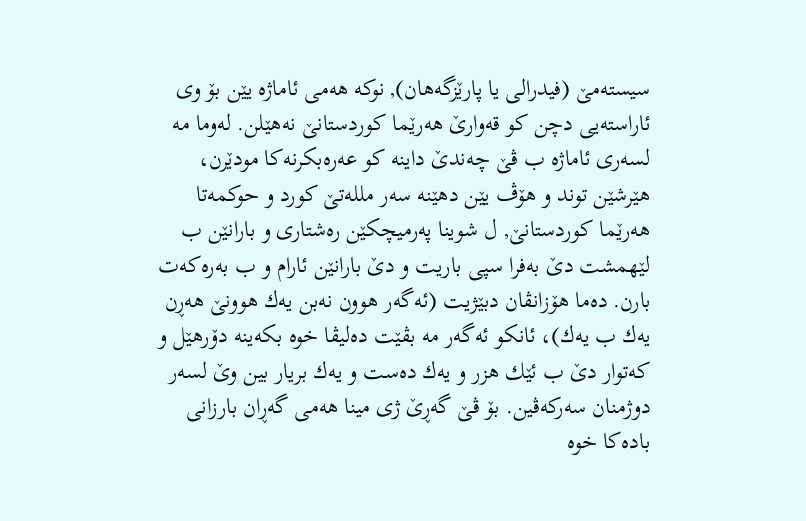سیسته‌مێ (فیدرالی یا پارێزگه‌هان), نوكه‌ هه‌مى ئاماژه‌ یێن بۆ وى ئاراسته‌یى دچن كو قه‌وارێ هه‌رێما كوردستانێ نه‌هێلن. له‌وما مه‌ لسه‌رى ئاماژه‌ ب ڤێ چه‌ندێ داینه‌ كو عه‌ره‌بكرنه‌كا مودێرن، هێرشێن توند و هۆڤ یێن دهێنه‌ سه‌ر ملله‌تێ كورد و حوكمه‌تا هه‌رێما كوردستانێ, ل شوینا په‌رمیچكێن ره‌شتارى و بارانێن ب لێهمشت دێ به‌فرا سپى باریت و دێ بارانێن ئارام و ب به‌ره‌كه‌ت بارن. ده‌ما هۆزانڤان دبێژیت (ئه‌گه‌ر هوون نه‌بن یه‌ك هوونێ هه‌ڕن یه‌ك ب یه‌ك)، ئانكو ئه‌گه‌ر مه‌ بڤێت ده‌لیڤا خوه‌ بكه‌ینه‌ دۆرهێل و كه‌توار دێ ب ئێك هزر و یه‌ك ده‌ست و یه‌ك بریار بین وێ لسه‌ر دوژمنان سه‌ركه‌ڤین. بۆ ڤێ گه‌ڕێ ژى مینا هه‌مى گه‌ڕان بارزانى باده‌كا خوه‌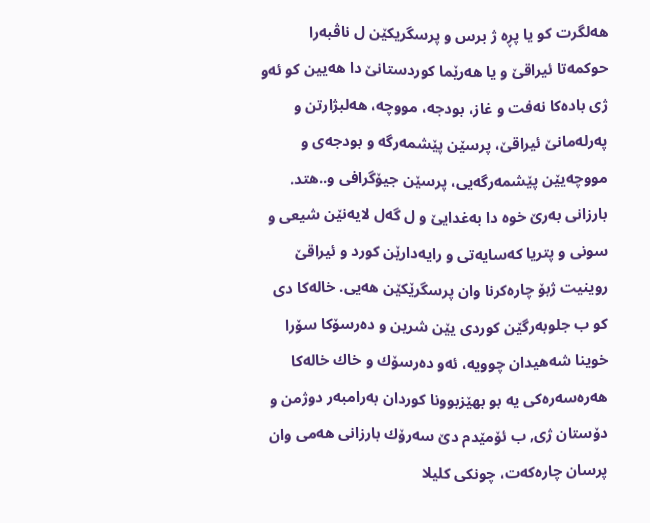هه‌لگرت كو یا پڕه‌ ژ برس و پرسگریكێن ل ناڤبه‌را حوكمه‌تا ئیراقێ و یا هه‌رێما كوردستانێ دا هه‌یین كو ئه‌و ژى باده‌كا نه‌فت و غاز، بودجه‌، مووچه‌، هه‌لبژارتن و په‌رله‌مانێ ئیراقێ، پرسێن پێشمه‌رگه‌ و بودجه‌ی و مووچه‌یێن پێشمه‌رگه‌یى، پرسێن جیۆگرافى و..هتد. بارزانى به‌رێ خوه‌ دا به‌غدایێ و ل گه‌ل لایه‌نێن شیعى و سونى و پتریا كه‌سایه‌تى و رایه‌دارێن كورد و ئیراقێ روینیت ژبۆ چاره‌كرنا وان پرسگرێكێن هه‌یى. خاله‌كا دى كو ب جلوبه‌رگێن كوردى یێن شرین و ده‌رسۆكا سۆرا خوینا شه‌هیدان چوویه‌، ئه‌و ده‌رسۆك و خاك خاله‌كا هه‌ره‌سه‌ره‌كى یه‌ بو بهێزبوونا كوردان به‌رامبه‌ر دوژمن و دۆستان ژى, ب ئۆمێدم دێ سه‌رۆك بارزانى هه‌مى وان پرسان چاره‌كه‌ت، چونكى كلیلا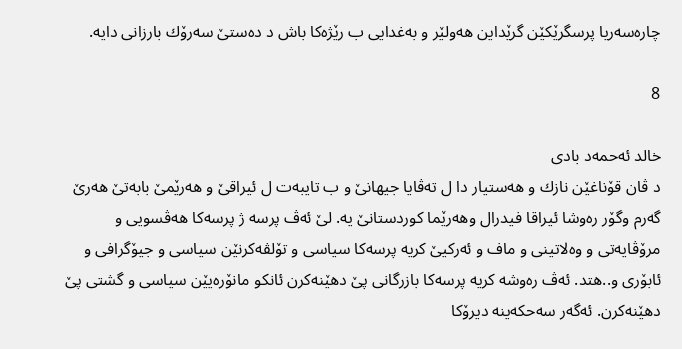چاره‌سه‌ریا پرسگرێكێن گرێداین هه‌ولێر و به‌غدایى ب رێژه‌كا باش د ده‌ستێ سه‌رۆك بارزانى دایه‌.

8

خالد ئه‌حمه‌د بادى
د ڤان قۆناغێن نازك و هه‌ستیار دا ل ته‌ڤایا جیهانێ و ب تایبه‌ت ل ئیراقێ و هه‌رێمێ بابه‌تێ هه‌رێ گه‌رم وگۆر ره‌وشا ئیراقا فیدرال وهه‌رێما كوردستانێ یه‌. لێ ئه‌ڤ پرسه‌ ژ پرسه‌كا هه‌ڤسویى و مرۆڤایه‌تى و وه‌لاتینى و ماف و ئه‌ركیێ كریه‌ پرسه‌كا سیاسى و تۆلڤه‌كرنێن سیاسى و جیۆگرافى و ئابۆرى و..هتد. ئه‌ڤ ره‌وشه‌ كریه‌ پرسه‌كا بازرگانى پێ دهێنه‌كرن ئانكو مانۆره‌یێن سیاسى و گشتى پێ دهێنه‌كرن. ئه‌گه‌ر سه‌حكه‌ینه‌ دیرۆكا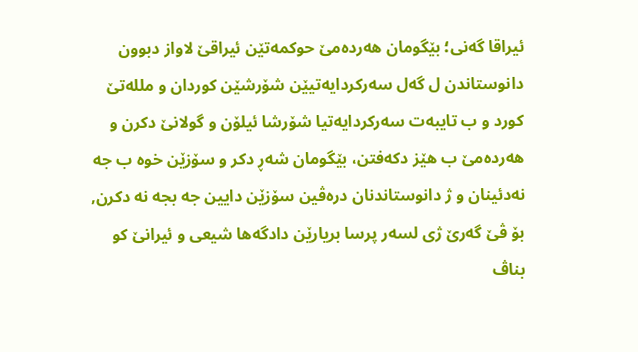ئیراقا گه‌نى؛ بێگومان هه‌رده‌مێ حوكمه‌تێن ئیراقێ لاواز دبوون دانوستاندن ل گه‌ل سه‌ركردایه‌تیێن شۆرشێن كوردان و ملله‌تێ كورد و ب تایبه‌ت سه‌ركردایه‌تیا شۆرشا ئیلۆن و گولانێ دكرن و هه‌رده‌مێ ب هێز دكه‌فتن، بێگومان شه‌ڕ دكر و سۆزێن خوه‌ ب جه نه‌دئینان و ژ دانوستاندنان دره‌ڤین سۆزێن دایین جه بجه نه‌ دكرن, بۆ ڤێ گه‌رێ ژى لسه‌ر پرسا بریارێن دادگه‌ها شیعى و ئیرانێ كو بناڤ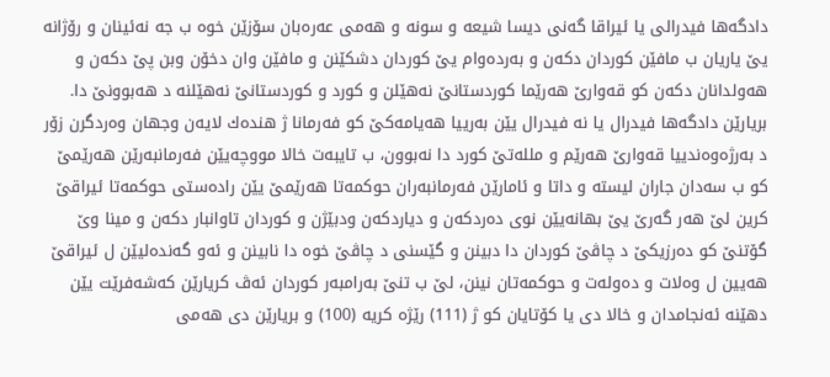دادگه‌ها فیدرالى یا ئیراقا گه‌نى دیسا شیعه‌ و سونه‌ و هه‌مى عه‌ره‌بان سۆزێن خوه‌ ب جه نه‌ئینان و رۆژانه‌ یێ یاریان ب مافێن كوردان دكه‌ن و به‌رده‌وام یێ كوردان دشكێنن و مافێن وان دخۆن وبن پێ دكه‌ن و هه‌ولدانان دكه‌ن كو قه‌وارێ هه‌رێما كوردستانێ نه‌هێلن و كورد و كوردستانێ نه‌هێلنه‌ د هه‌بوونێ دا. بریارێن دادگه‌ها فیدرال یا نه‌ فیدرال یێن به‌رییا هه‌یامه‌كێ كو فه‌رمانا ژ هنده‌ك لایه‌ن وجهان وه‌ردگرن زۆر د به‌رژه‌وه‌ندییا قه‌وارێ هه‌رێم و ملله‌تێ كورد دا نه‌بوون، ب تایبه‌ت خالا مووچه‌یێن فه‌رمانبه‌رێن هه‌رێمێ كو ب سه‌دان جاران لیسته‌ و داتا و ئامارێن فه‌رمانبه‌ران حوكمه‌تا هه‌رێمێ یێن راده‌ستى حوكمه‌تا ئیراقێ كرین لێ هه‌ر گه‌رێ یێ بهانه‌یێن نوى ده‌ردكه‌ن و دیاردكه‌ن ودبێژن و كوردان تاوانبار دكه‌ن و مینا وێ گۆتنێ كو ده‌رزیكێ د چاڤێ كوردان دا دبینن و گێسنى د چاڤێ خوه‌ دا نابینن و ئه‌و گه‌نده‌لیێن ل ئیراقێ هه‌یین ل وه‌لات و ده‌وله‌ت و حوكمه‌تان نینن، لێ ب تنێ به‌رامبه‌ر كوردان ئه‌ڤ كریارێن كه‌شه‌فرێت یێن دهێنه‌ ئه‌نجامدان و خالا دى یا كۆتایان كو ژ (111) رێژه‌ كریه‌ (100) و بریارێن دى هه‌مى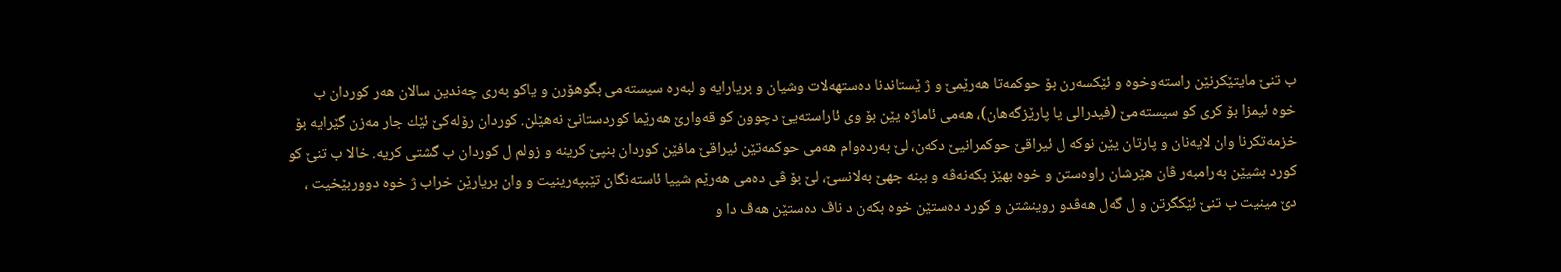ب تنێ مایتێكرنێن راسته‌وخوه‌ و ئێكسه‌رن بۆ حوكمه‌تا هه‌رێمێ و ژ ێستاندنا ده‌ستهه‌لات وشیان و بریارایه‌ و لبه‌ره‌ سیسته‌مى بگوهۆرن و یاكو به‌رى چه‌ندین سالان هه‌ر كوردان ب خوه‌ ئیمزا بۆ كرى كو سیسته‌مێ (فیدرالی یا پارێزگه‌هان)، هه‌مى ئاماژه‌ یێن بۆ وى ئاراسته‌یێ دچوون كو قه‌وارێ هه‌رێما كوردستانێ نه‌هێلن. كوردان رۆله‌كێ ئێك جار مه‌زن گێرایه‌ بۆ خزمه‌تكرنا وان لایه‌نان و پارتان یێن نوكه‌ ل ئیراقێ حوكمرانیێ دكه‌ن، لێ به‌رده‌وام هه‌مى حوكمه‌تێن ئیراقێ مافێن كوردان بنپێ كرینه‌ و زولم ل كوردان ب گشتى كریه‌. خالا ب تنێ كو كورد بشیێن به‌رامبه‌ر ڤان هێرشان راوه‌ستن و خوه‌ بهێز بكه‌نه‌ڤه‌ و ببنه‌ جهێ به‌لانسێ، لێ بۆ ڤى ده‌مى هه‌رێم شییا ئاسته‌نگان تێبپه‌رینیت و وان بریارێن خراب ژ خوه‌ دووربێخیت ، دێ مینیت ب تنێ ئێكگرتن و ل گه‌ل هه‌ڤدو روینشتن و كورد ده‌ستێن خوه‌ بكه‌ن د ناڤ ده‌ستێن هه‌ڤ دا و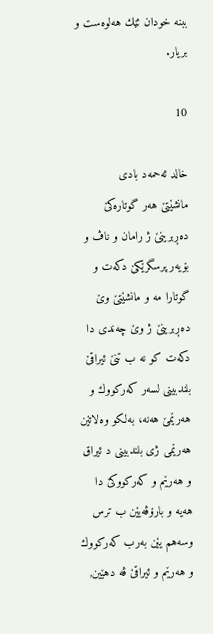ببنه‌ خودان ئێك هه‌لوه‌ست و بریار.

10

خالد ئه‌حمه‌د بادى
مانشێتێ هه‌ر گوتاره‌كێ ده‌ڕبرینێ ژ رامان و ناڤ و بۆیه‌ر پرسگرێكێ دكه‌ت و گوتارا مه‌ و مانشێتێ وێ ده‌ڕبرینێ ژ وێ چه‌ندى دا دكه‌ت كو نه‌ ب تنێ ئیراقێ بلندبینى لسه‌ر كه‌ركووك و هه‌رێمێ هه‌نه‌، به‌لكو وه‌لاتێن هه‌رێمى ژى بلندبینى د ئیراق و هه‌رێم و كه‌ركووكێ دا هه‌یه‌ و بارۆڤه‌یێن ب ترس وسه‌هم یێن به‌رب كه‌ركووك و هه‌رێم و ئیراقێ ڤه‌ دهێین,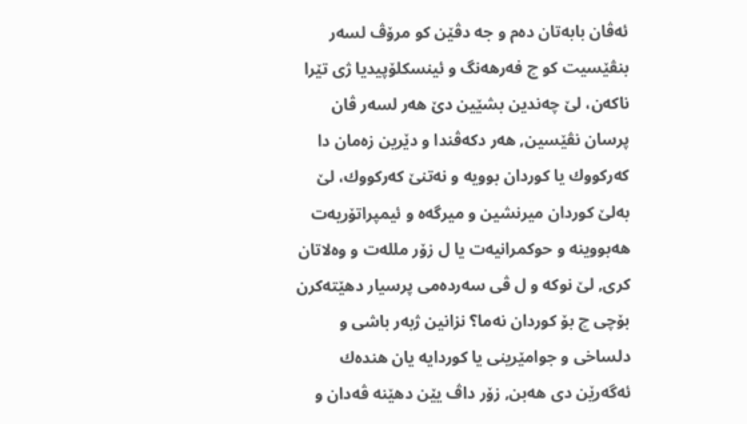ئه‌ڤان بابه‌تان ده‌م و جه دڤێن كو مرۆڤ لسه‌ر بنڤێسیت كو چ فه‌رهه‌نگ و ئینسكلۆپیدیا ژى تێرا ناكه‌ن، لێ چه‌ندین بشێین دێ هه‌ر لسه‌ر ڤان پرسان نڤێسین, هه‌ر دكه‌ڤندا و دێرین زه‌مان دا كه‌ركووك یا كوردان بوویه‌ و نه‌تنێ كه‌ركووك، لێ به‌لێ كوردان میرنشین و میرگه‌ه و ئیمپراتۆریه‌ت هه‌بووینه‌ و حوكمرانیه‌ت یا ل زۆر ملله‌ت و وه‌لاتان كرى, لێ نوكه‌ و ل ڤى سه‌رده‌مى پرسیار دهێته‌كرن بۆچى چ بۆ كوردان نه‌ما؟ نزانین ژبه‌ر باشى و دلساخى و جوامێرینى یا كوردایه‌ یان هنده‌ك ئه‌گه‌رێن دى هه‌بن, زۆر داڤ یێن دهێنه‌ ڤه‌دان و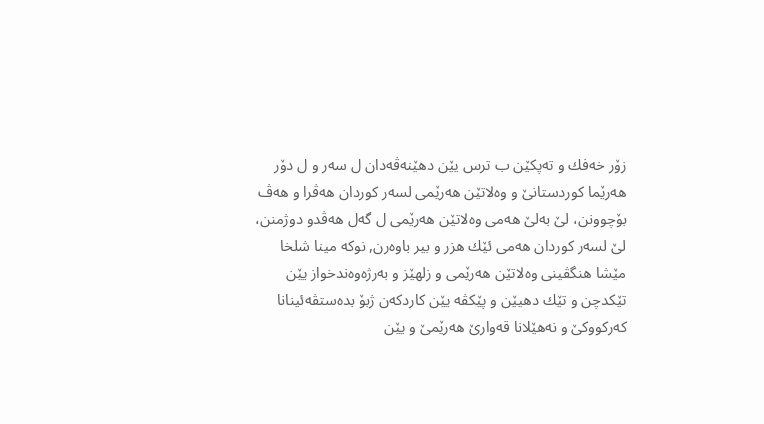زۆر خه‌فك و ته‌پكێن ب ترس یێن دهێنه‌ڤه‌دان ل سه‌ر و ل دۆر هه‌رێما كوردستانێ و وه‌لاتێن هه‌رێمى لسه‌ر كوردان هه‌ڤرا و هه‌ڤ بۆچوونن، لێ به‌لێ هه‌مى وه‌لاتێن هه‌رێمى ل گه‌ل هه‌ڤدو دوژمنن، لێ لسه‌ر كوردان هه‌مى ئێك هزر و بیر باوه‌رن, نوكه‌ مینا شلخا مێشا هنگڤینى وه‌لاتێن هه‌رێمى و زلهێز و به‌رژه‌وه‌ندخواز یێن تێكدچن و تێك دهیێن و پێكڤه‌ یێن كاردكه‌ن ژبۆ بده‌ستڤه‌ئینانا كه‌ركووكێ و نه‌هێلانا قه‌وارێ هه‌رێمێ و یێن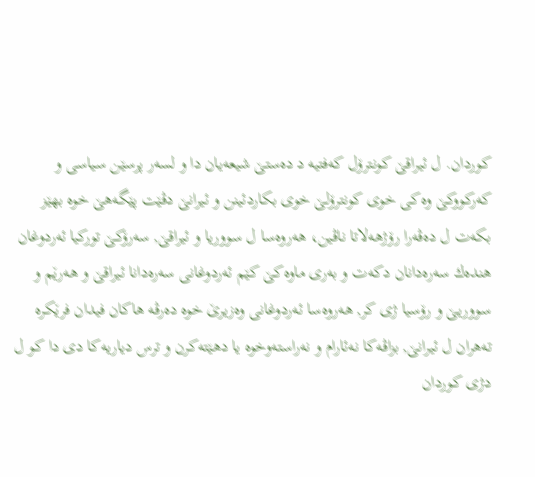كوردان. ل ئیراقێ كونترۆل كه‌فتیه‌ د ده‌ستێ شیعه‌یان دا و لسه‌ر پرسێن سیاسى و كه‌ركووكێ وه‌كى خوى كونترۆلێ خوى بكاردئینن و ئیرانێ دڤێت پێگه‌هێ خوه‌ بهێز بكه‌ت ل ده‌ڤه‌را رۆژهه‌لاتا ناڤین، هه‌روه‌سا ل سووریا و ئیراقێ, سه‌رۆكێ توركیا ئه‌ردوغان هنده‌ك سه‌ره‌دانان دكه‌ت و به‌رى ماوه‌كێ كێم ئه‌ردوغانى سه‌ره‌دانا ئیراقێ و هه‌رێم و سووریێ و رۆسیا ژى كر, هه‌روه‌سا ئه‌ردوغانى وه‌زیرێ خوه‌ ده‌رڤه‌ هاكان فیدان فرێكره‌ ته‌هران ل ئیرانێ, بزاڤه‌كا نه‌ئارام و نه‌راسته‌وخوه‌ یا دهێته‌كرن و ترس دیاریه‌كا دى دا كو ل دژى كوردان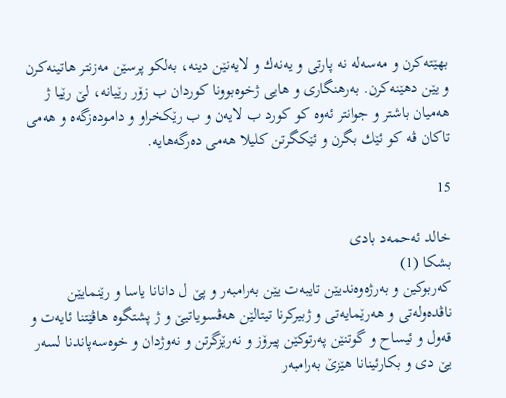بهێته‌كرن و مه‌سه‌له‌ نه‌ پارتى و یه‌نه‌ك و لایه‌نێن دینه‌، به‌لكو پرسێن مه‌زنتر هاتینه‌كرن و یێن دهێنه‌كرن. به‌رهنگارى و هایی ژخوه‌بوونا كوردان ب زۆر رێیانه‌، لێ رێیا ژ هه‌میان باشتر و جوانتر ئه‌وه‌ كو كورد ب لایه‌ن و ب رێكخراو و داموده‌زگه‌ه و هه‌می تاكان ڤه‌ كو ئێك بگرن و ئێكگرتن كلیلا هه‌مى ده‌رگه‌هایه‌.

15

خالد ئه‌حمه‌د بادى
بشكا (1)
كه‌ربوكین و به‌رژه‌وه‌ندیێن تایبه‌ت یێن به‌رامبه‌ر و پێ ل دانانا یاسا و رێنمایێن ناڤده‌وله‌تى و هه‌رێمایه‌تى و ژبیركرنا تیتالێن هه‌ڤسویاتیێ و ژ پشتگوه هاڤێتنا ئایه‌ت و قه‌ول و ئیساح و گوتنێن په‌رتوكێن پیرۆز و نه‌رێزگرتن و نه‌وژدان و خوه‌سه‌پاندنا لسه‌ر یێ دى و بكارئینانا هێزێ به‌رامبه‌ر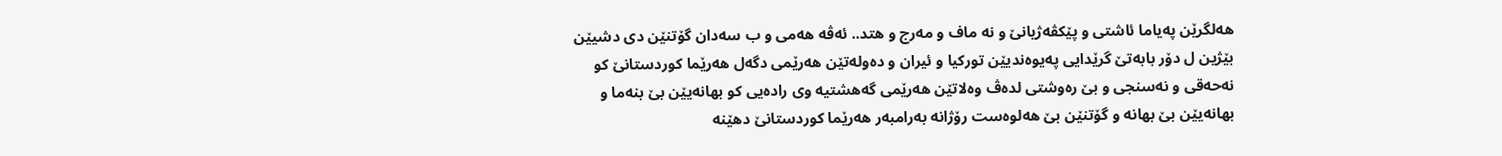هه‌لگرێن په‌یاما ئاشتى و پێكڤه‌ژیانێ و نه‌ ماف و مه‌رج و هتد.. ئه‌ڤه‌ هه‌مى و ب سه‌دان گۆتنێن دى دشیێن بێژین ل دۆر بابه‌تێ گرێدایى په‌یوه‌ندیێن توركیا و ئیران و ده‌وله‌تێن هه‌رێمى دگه‌ل هه‌رێما كوردستانێ كو نه‌حه‌قى و نه‌سنجى و بێ ره‌وشتى لده‌ڤ وه‌لاتێن هه‌رێمى گه‌هشتیه‌ وى راده‌یى كو بهانه‌یێن بێ بنه‌ما و بهانه‌یێن بێ بهانه‌ و گۆتنێن بێ هه‌لوه‌ست رۆژانه‌ به‌رامبه‌ر هه‌رێما كوردستانێ دهێنه‌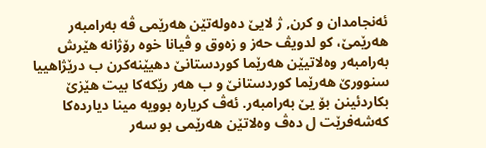ئه‌نجامدان و كرن, ژ لایێ ده‌وله‌تێن هه‌رێمى ڤه‌ به‌رامبه‌ر هه‌رێمێ، كو لدویڤ حه‌ز و زه‌وق و ڤیانا خوه‌ رۆژانه‌ هێرش به‌رامبه‌ر وه‌لاتیێن هه‌رێما كوردستانێ دهیێنه‌كرن ب درێژاهییا سنوورێ هه‌رێما كوردستانێ و ب هه‌ر رێكه‌كا بیت هێزێ بكاردئینن بۆ یێ به‌رامبه‌ر. ئه‌ڤ كریاره‌ بوویه‌ مینا دیارده‌كا كه‌شه‌فرێت ل ده‌ڤ وه‌لاتێن هه‌رێمى بو سه‌ر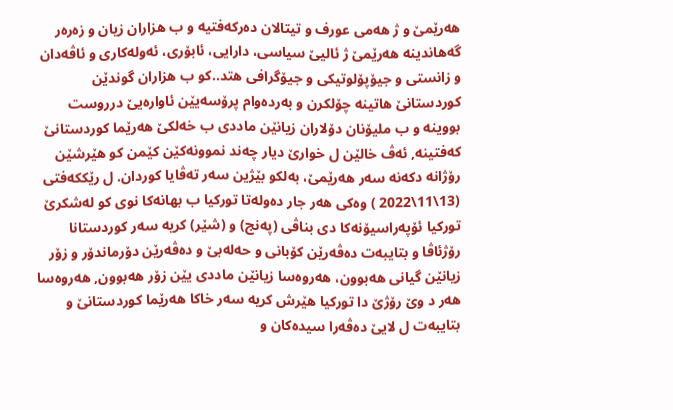هه‌رێمێ و ژ هه‌مى عورف و تیتالان ده‌ركه‌فتیه‌ و ب هزاران زیان و زه‌ره‌ر گه‌هاندینه‌ هه‌رێمێ ژ ئالیێ سیاسى، دارایى، ئابۆرى، ئه‌وله‌كارى و ئاڤه‌دان و زانستى و جیۆپۆلوتیكى و جیۆگرافى هتد..كو ب هزاران گوندێن كوردستانێ هاتینه‌ چۆلكرن و به‌رده‌وام پرۆسه‌یێن ئاواره‌یێ درروست بووینه‌ و ب ملیۆنان دۆلاران زیانێن ماددى ب خه‌لكێ هه‌رێما كوردستانێ كه‌فتینه‌, ئه‌ڤ خالێن ل خوارێ دیار چه‌ند نموونه‌كێن كێمن كو هێرشێن رۆژانه‌ دكه‌نه‌ سه‌ر هه‌رێمێ، به‌لكو بێژین سه‌ر ته‌ڤایا كوردان. ل رێككه‌فتى (13\11\2022 ) وه‌كى هه‌ر جار ده‌وله‌تا توركیا ب بهانه‌كا نوى كو له‌شكرێ توركیا ئۆپه‌راسیۆنه‌كا دى بناڤى (په‌نج) و (شێر) كریه‌ سه‌ر كوردستانا رۆژئاڤا و بتایبه‌ت ده‌ڤه‌رێن كۆبانى و حه‌له‌بێ و ده‌ڤه‌رێن دۆرماندۆر و زۆر زیانێن گیانى هه‌بوون، هه‌روه‌سا زیانێن ماددى یێن زۆر هه‌بوون, هه‌روه‌سا هه‌ر د وێ رۆژێ دا توركیا هێرش كریه‌ سه‌ر خاكا هه‌رێما كوردستانێ و بتایبه‌ت ل لایێ ده‌ڤه‌را سیده‌كان و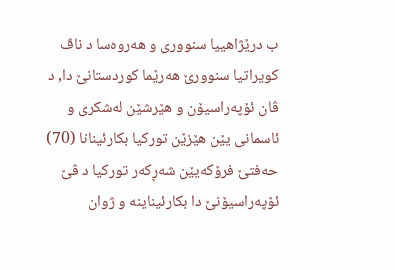ب درێژاهییا سنوورى و هه‌روه‌سا د ناڤ كویراتیا سنوورێ هه‌رێما كوردستانێ دا, د ڤان ئۆپه‌راسیۆن و هێرشێن له‌شكرى و ئاسمانى یێن هێزێن توركیا بكارئینانا (70) حه‌فتێ فرۆكه‌یێن شه‌ڕكه‌ر توركیا د ڤێ ئۆپه‌راسیۆنێ دا بكارئیناینه‌ و ژوان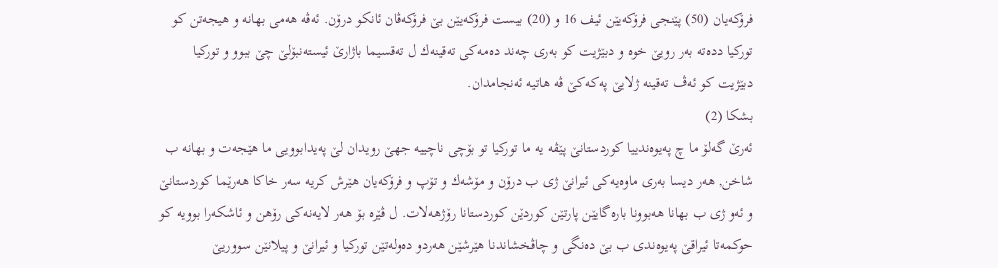فرۆكه‌یان (50) پێنجى فرۆكه‌یێن ئیف 16 و (20) بیست فرۆكه‌یێن بێ فرۆكه‌ڤان ئانكو درۆن. ئه‌ڤه‌ هه‌مى بهانه‌ و هیجه‌تن كو توركیا دده‌ته‌ به‌ر رویێ خوه‌ و دبێژیت كو به‌رى چه‌ند ده‌مه‌كى ته‌قینه‌ك ل ته‌قسیما باژارێ ئیسته‌نبۆلێ چێ ببوو و توركیا دبێژیت كو ئه‌ڤ ته‌قینه‌ ژلایێ په‌كه‌كێ ڤه‌ هاتیه‌ ئه‌نجامدان.
بشكا (2)
ئه‌رێ گه‌لۆ ما چ په‌یوه‌ندییا كوردستانێ پێڤه‌ یه‌ ما توركیا تو بۆچى ناچییه‌ جهێ رویدان لێ په‌یدابوویى ما هێجه‌ت و بهانه‌ ب شاخن, هه‌ر دیسا به‌رى ماوه‌یه‌كى ئیرانێ ژى ب درۆن و مۆشه‌ك و تۆپ و فرۆكه‌یان هێرش كریه‌ سه‌ر خاكا هه‌رێما كوردستانێ و ئه‌و ژى ب بهانا هه‌بوونا باره‌گایێن پارتێن كوردێن كوردستانا رۆژهه‌لات. ل ڤێره‌ بۆ هه‌ر لایه‌نه‌كى رۆهن و ئاشكه‌را بوویه‌ كو حوكمه‌تا ئیراقێ په‌یوه‌ندى ب بێ ده‌نگى و چاڤخشاندنا هێرشێن هه‌ردو ده‌وله‌تێن توركیا و ئیرانێ و پیلانێن سووریێ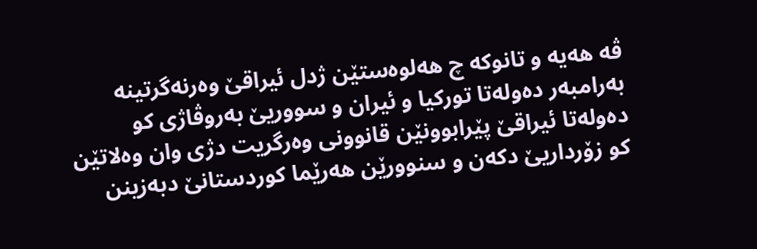ڤه‌ هه‌یه‌ و تانوكه‌ چ هه‌لوه‌ستێن ژدل ئیراقێ وه‌رنه‌گرتینه‌ به‌رامبه‌ر ده‌وله‌تا توركیا و ئیران و سووریێ به‌روڤاژى كو ده‌وله‌تا ئیراقێ پێرابوونێن قانوونى وه‌رگریت دژى وان وه‌لاتێن كو زۆرداریێ دكه‌ن و سنوورێن هه‌رێما كوردستانێ دبه‌زینن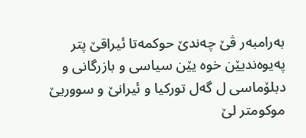به‌رامبه‌ر ڤێ چه‌ندێ حوكمه‌تا ئیراقێ پتر په‌یوه‌ندیێن خوه‌ یێن سیاسى و بازرگانى و دبلۆماسى ل گه‌ل توركیا و ئیرانێ و سووریێ موكومتر لێ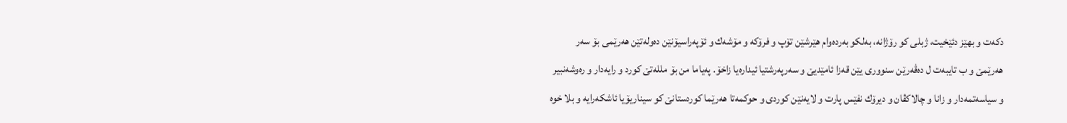دكه‌ت و بهێز دئێخیت، ژبلى كو رۆژانه‌، به‌لكو به‌رده‌وام هێرشێن تۆپ و فرۆكه‌ و مۆشه‌ك و ئۆپه‌راسیۆنێن ده‌وله‌تێن هه‌رێمى بۆ سه‌ر هه‌رێمێ و ب تایبه‌ت ل ده‌ڤه‌رێن سنوورى یێن قه‌زا ئامێدیێ و سه‌رپه‌رشتیا ئیداره‌یا زاخۆ. په‌یاما من بۆ ملله‌تێ كورد و رایه‌دار و ره‌وشه‌نبیر و سیاسه‌تمه‌دار و زانا و چالاكڤان و دیرۆك نفێس پارت و لایه‌نێن كوردى و حوكمه‌تا هه‌رێما كوردستانێ كو سیناریۆیا ئاشكه‌رایه‌ و بلا خوه‌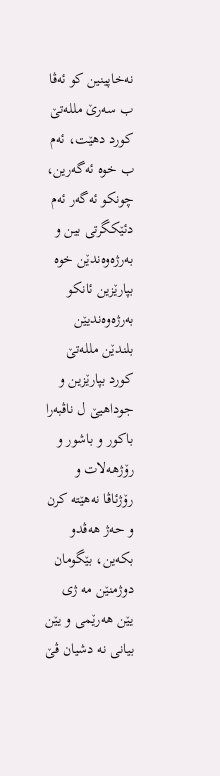نه‌خاپینین كو ئه‌ڤا ب سه‌رێ ملله‌تێ كورد دهێت، ئه‌م ب خوه‌ ئه‌گه‌رین، چونكو ئه‌گه‌ر ئه‌م دئێكگرتى بین و به‌رژه‌وه‌ندێن خوه‌ بپارێزین ئانكو به‌رژه‌وه‌ندیێن بلندێن ملله‌تێ كورد بپارێزین و جوداهیێ ل ناڤبه‌را باكور و باشور و رۆژهه‌لات و رۆژئاڤا نه‌هێته‌ كرن و حه‌ژ هه‌ڤدو بكه‌ین، بێگومان دوژمنێن مه‌ ژى یێن هه‌رێمى و یێن بیانى نه‌ دشیان ڤێ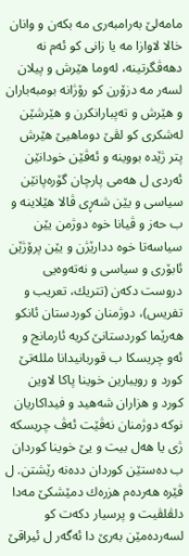مامه‌لێ به‌رامبه‌رى مه‌ بكه‌ن و وانان خالا لاوازا مه‌ یا زانى كو ئه‌م نه‌ دهه‌ڤگرتینه‌، له‌وما هێرش و پیلان لسه‌ر مه‌ دزۆرن كو رۆژانه‌ بومبه‌باران و هێرش و ته‌پبارانكرن و هێرشێن له‌شكرى كو لڤێ دوماهیێ هێرش پتر ژێده‌ بووینه‌ و ئه‌ڤێن خودانێن ئه‌ردى ل هه‌مى پارچان گۆره‌پانێن سیاسى و یێن شه‌ڕى ڤالا هێلاینه‌ و ب حه‌ز و ڤیانا خوه‌ دوژمن یێن سیاسه‌تا خوه‌ ددارێژن و یێن پرۆژێن ئابۆرى و سیاسى و نه‌ته‌وه‌یى دروست دكه‌ن (تتریك، تعریب و تفریس)، دوژمنان كوردستان ئانكو هه‌رێما كوردستانێ كریه‌ ئارمانج و ئه‌و چریسكا ب قوربانیدانا ملله‌تێ كورد و رویبارین خوینا پاكا لاوین كورد و هزاران شه‌هید و فیداكاریان نوكه‌ دوژمنان نه‌ڤێت ئه‌ڤ چریسكه‌ ژى یا هه‌ل بیت و یێ خوینا كوردان ب ده‌ستێن كوردان دده‌نه‌ رێشتن. ل ڤێره‌ هه‌رده‌م هزره‌ك دمێشكێ مه‌دا دلڤلڤیت و پرسیار دكه‌ت كو لسه‌رده‌مێن به‌رێ دا ئه‌گه‌ر ل ئیراقێ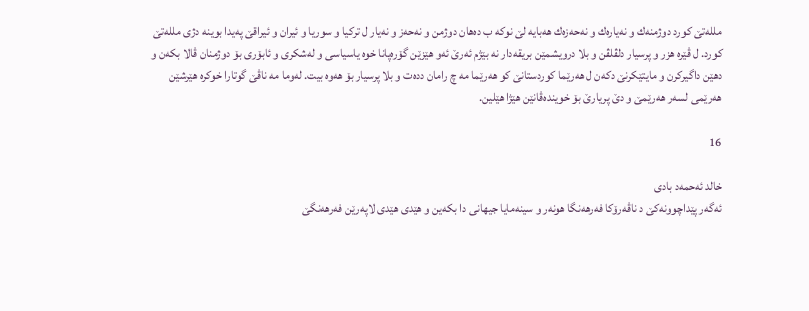ملله‌تێ كورد دوژمنه‌ك و نه‌یاره‌ك و نه‌حه‌زه‌ك هه‌بایه‌ لێ نوكه‌ ب ده‌هان دوژمن و نه‌حه‌ز و نه‌یار ل تركیا و سوریا و ئیران و ئیراقێ په‌یدا بوینه‌ دژى ملله‌تێ كورد. ل ڤێره‌ هزر و پرسیار دلڤلڤن و بلا درویشمێن بریقه‌دار نه‌ بێژم ئه‌رێ ئه‌و هێزێن گۆره‌پانا خوه‌ یاسیاسى و له‌شكرى و ئابۆرى بۆ دوژمنان ڤالا بكه‌ن و دهێن داگیركرن و مایتێكرنێ دكه‌ن ل هه‌رێما كوردستانێ كو هه‌رێما مه‌ چ رامان دده‌ت و بلا پرسیار بۆ هه‌وه‌ بیت. له‌وما مه‌ ناڤێ گوتارا خوكره‌ هێرشێن هه‌رێمى لسه‌ر هه‌رێمێ و دێ پریارێ بۆ خوینده‌ڤانێن هێژا هێلین.

16

خالد ئه‌حمه‌د بادى
ئه‌گه‌ر پێداچوونه‌كێ د ناڤه‌رۆكا فه‌رهه‌نگا هونه‌ر و سینه‌مایا جیهانى دا بكه‌ین و هێدى هێدى لاپه‌رێن فه‌رهه‌نگێ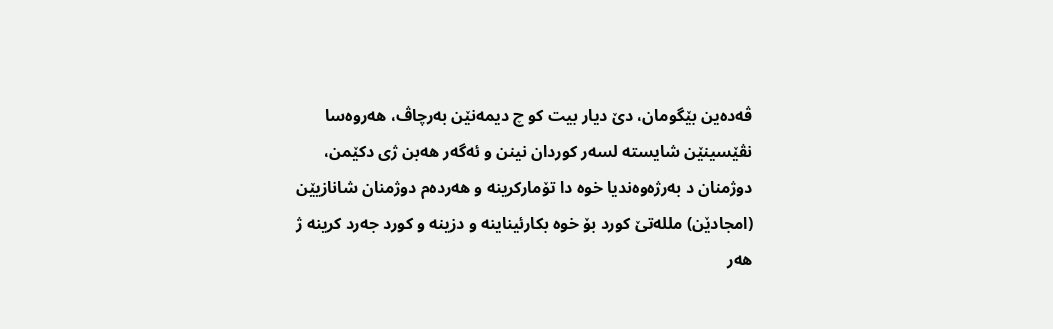ڤه‌ده‌ین بێگومان، دێ دیار بیت كو چ دیمه‌نێن به‌رچاڤ، هه‌روه‌سا نڤێسینێن شایسته‌ لسه‌ر كوردان نینن و ئه‌گه‌ر هه‌بن ژى دكێمن، دوژمنان د به‌رژه‌وه‌ندیا خوه‌ دا تۆماركرینه‌ و هه‌رده‌م دوژمنان شانازیێن (امجادێن) ملله‌تێ كورد بۆ خوه‌ بكارئیناینه‌ و دزینه‌ و كورد جه‌رد كرینه‌ ژ هه‌ر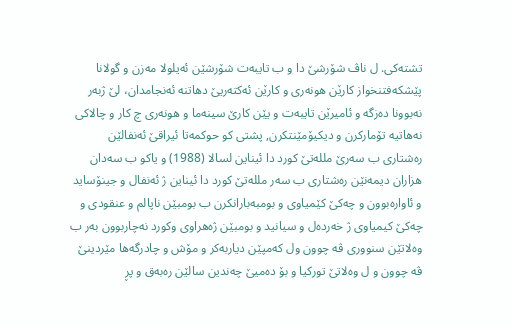تشته‌كى. ل ناڤ شۆرشێ دا و ب تایبه‌ت شۆرشێن ئه‌یلولا مه‌زن و گولانا پێشكه‌فتنخواز كارێن هونه‌رى و كارێن ئه‌كته‌ریێ دهاتنه‌ ئه‌نجامدان، لێ ژبه‌ر نه‌بوونا ده‌زگه‌ و ئامیرێن تایبه‌ت و یێن كارێ سینه‌ما و هونه‌رى چ كار و چالاكى نه‌هاتیه‌ تۆماركرن و دیكیۆمێنتكرن, پشتى كو حوكمه‌تا ئیراقێ ئه‌نفالێن ره‌شتارى ب سه‌رێ ملله‌تێ كورد دا ئیناین لسالا (1988) و یاكو ب سه‌دان هزاران دیمه‌نێن ره‌شتارى ب سه‌ر ملله‌تێ كورد دا ئیناین ژ ئه‌نفال و جینۆساید و ئاواره‌بوون و چه‌كێ كێمیاوى و بومبه‌بارانكرن ب بومبێن ناپالم و عنقودى و چه‌كێ كیمیاوى ژ خه‌رده‌ل و سیانید و بومبێن ژه‌هراوى وكورد نه‌چاربوون به‌ر ب وه‌لاتێن سنوورى ڤه‌ چوون ول كه‌مپێن دیاربه‌كر و مۆش و چادرگه‌ها مێردینێ ڤه‌ چوون و ل وه‌لاتێ توركیا و بۆ ده‌میێ چه‌ندین سالێن ره‌به‌ق و پڕ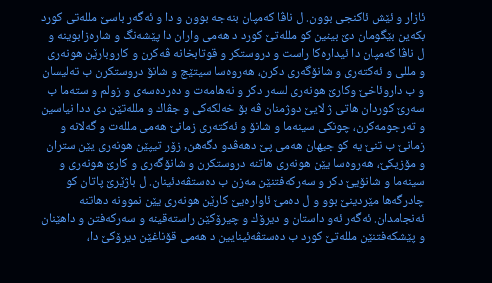ئازار و ئێش ئاكنجی بوون. ل ناڤا كه‌مپان بنه‌جه بوون و دا و ئه‌گه‌ر باسێ ملله‌تى كورد بكه‌ین بێگومان دێ بینین كو ملله‌تێ كورد د هه‌مى واران دا پێشه‌نگ و شاره‌زابوینه‌ و ل ناڤا كه‌مپان دا ئیداره‌كا راست و دروستكر و قوتابخانه‌ ڤه‌كرن و كاروبارێن هونه‌رى و مللى و ئه‌كته‌رى و شانۆگه‌رى دكرن، هه‌روه‌سا سیتێچ و شانۆ دروستكرن ب ته‌لیسان و ب داروئاخێ وكارێ هونه‌رى لسه‌ر دكر و نه‌هامه‌ت و ده‌رده‌سه‌ى و زولم و سته‌ما ب سه‌رێ كوردان هاتى ژ لایێ دوژمنان ڤه‌ بۆ خه‌لكه‌كى و جڤاك و ملله‌تێن دى ددا نیاسین و ته‌رجومه‌كرن، چونكى سینه‌ما و شانۆ و ئه‌كته‌رى زمانێ هه‌مى ملله‌ت و گه‌لانه‌ و زمانێ ب تنێ یه‌ كو جیهان هه‌مى پێ دهه‌ڤدو دگه‌هن, زۆر تیپێن هونه‌رى یێن ستران و مۆزیكێ، هه‌روه‌سا یێن هونه‌رى هاتنه‌ دروستكرن و شانۆگه‌رى و كارێ هونه‌رى و سینه‌ما و شانۆیێ دكر و سه‌ركه‌فتنێن مه‌زن ب ده‌ستڤه‌دئینان. ل باژێرێ پاتان كو چادرگه‌ها مێردینێ بوو و ل ده‌مێ ئاواره‌یێ كارێن هونه‌رى یێن نموونه‌ دهاتنه‌ ئه‌نجامدان. ئه‌گه‌ر ئه‌و داستان و دیرۆك و چیرۆكێن راسته‌قینه‌ و سه‌ركه‌فتن و داهێنان و پێشكه‌فتنێن ملله‌تێ كورد ب ده‌ستڤه‌ئینایین د هه‌مى قۆناغێن دیرۆكێ دا،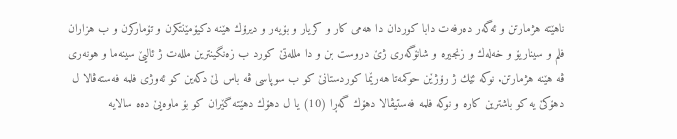ناهێته‌ هژمارتن و ئه‌گه‌ر ده‌رفه‌ت دابا كوردان دا هه‌مى كار و كریار و بۆیه‌ر و دیرۆك هێنه‌ دكیۆمێنتكرن و تۆماركرن و ب هزاران فلم و سیناریۆ و خه‌له‌ك و زنجیره‌ و شانۆگه‌رى ژێ دروست بن و دا ملله‌تێ كورد ب زه‌نگینترین ملله‌ت ژ ئالیێ سینه‌ما و هونه‌رى ڤه‌ هێنه‌ هژمارتن. نوكه‌ ئێك ژ رۆژێن حوكمه‌تا هه‌رێما كوردستانێ كو ب سوپاسى ڤه‌ باس لێ دكه‌ین كو ئه‌وژى فلمه‌ فه‌سته‌ڤالا ل دهۆكێ یه‌ كو باشترین كاره‌ و نوكه‌ فلمه‌ فه‌ستیڤالا دهۆك گه‌ڕا (10) یا ل دهۆك دهێته‌ گێران كو بۆ ماوه‌یێ ده‌ه سالایه‌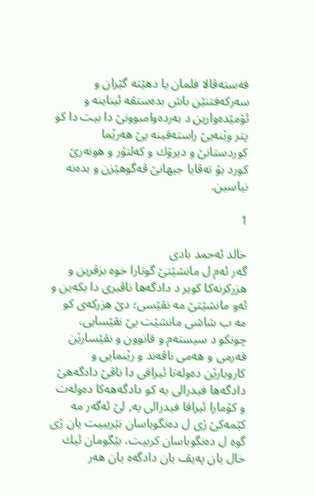فه‌سته‌ڤالا فلمان یا دهێته‌ گێران و سه‌ركه‌فتنێن باش بده‌ستڤه‌ ئیناینه‌ و ئۆمێده‌وارین د به‌رده‌وامبوونێ دا بیت دا كو پتر وێنه‌یێ راسته‌قینه‌ یێ هه‌رێما كوردستانێ و دیرۆك و كه‌لتۆر و هونه‌رێ كورد بۆ ته‌ڤایا جیهانێ ڤه‌گوهێزن و بده‌نه‌ نیاسین.

1

خالد ئه‌حمد بادى
گه‌ر ئه‌م ل مانشێتێ گوتارا خوه‌ بزڤرین و هزركرنه‌كا كویر د دادگه‌ها ناڤبرى دا بكه‌ین و ئه‌و مانشێتێ مه‌ نڤێسى؛ دێ هزركه‌ى كو مه‌ ب شاشى مانشێت یێ نڤێسایى، چونكو د سیسته‌م و قانوون و نڤێسارێن فه‌رمى و هه‌مى ناڤه‌ند و رێنمایى و كاروبارێن ده‌وله‌تا ئیراقى دا ناڤێ دادگه‌هێ دادگه‌ها فیدرالى یه‌ كو دادگه‌هه‌كا ده‌وله‌ت و كۆمارا ئیراقا فیدرالى یه‌, لێ ئه‌گه‌ر مه‌ كێمه‌كێ ژى ل ده‌نگوباسان نێریبیت یان ژى گوه ل ده‌نگوباسان كربیت، بێگومان ئیك خال یان په‌یڤ یان دادگه‌ه یان هه‌ر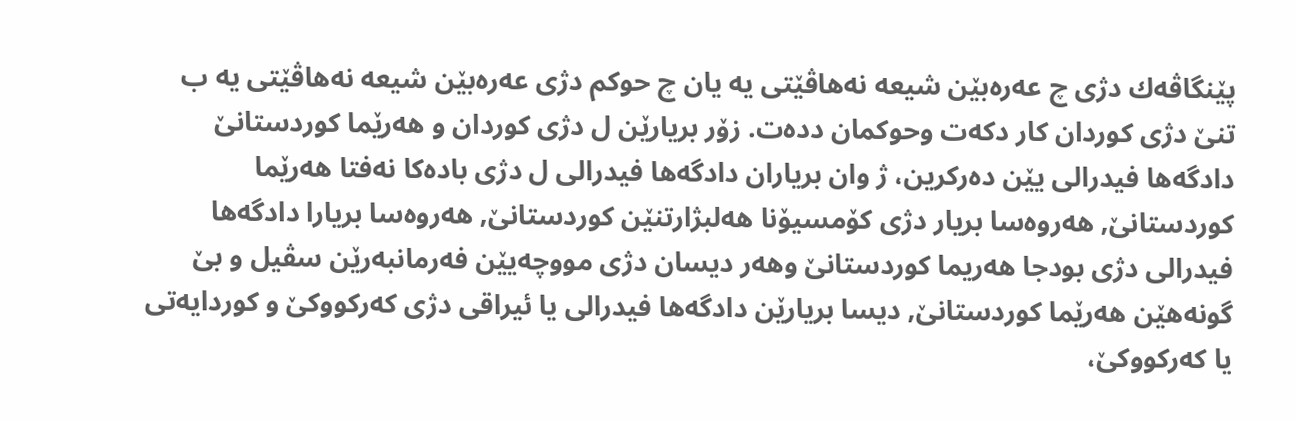پێنگاڤه‌ك دژى چ عه‌ره‌بێن شیعه‌ نه‌هاڤێتى یه‌ یان چ حوكم دژى عه‌ره‌بێن شیعه‌ نه‌هاڤێتى یه‌ ب تنێ دژى كوردان كار دكه‌ت وحوكمان دده‌ت. زۆر بریارێن ل دژى كوردان و هه‌رێما كوردستانێ دادگه‌ها فیدرالى یێن ده‌ركرین، ژ وان بریاران دادگه‌ها فیدرالى ل دژى باده‌كا نه‌فتا هه‌رێما كوردستانێ, هه‌روه‌سا بریار دژى كۆمسیۆنا هه‌لبژارتنێن كوردستانێ, هه‌روه‌سا بریارا دادگه‌ها فیدرالى دژى بودجا هه‌ریما كوردستانێ وهه‌ر دیسان دژى مووچه‌یێن فه‌رمانبه‌رێن سڤیل و بێ گونه‌هێن هه‌رێما كوردستانێ, دیسا بریارێن دادگه‌ها فیدرالى یا ئیراقى دژى كه‌ركووكێ و كوردایه‌تى یا كه‌ركووكێ،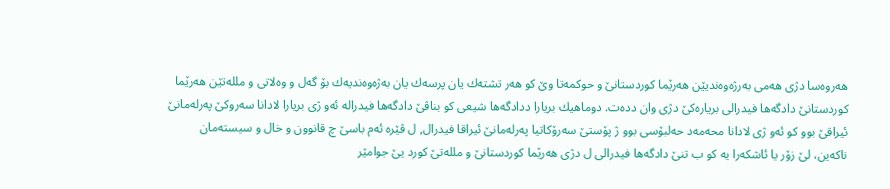هه‌روه‌سا دژى هه‌مى به‌رژه‌وه‌ندیێن هه‌رێما كوردستانێ و حوكمه‌تا وێ كو هه‌ر تشته‌ك یان پرسه‌ك یان به‌ژه‌وه‌ندیه‌ك بۆ گه‌ل و وه‌لاتى و ملله‌تێن هه‌رێما كوردستانێ دادگه‌ها فیدرالى بریاره‌كێ دژى وان دده‌ت. دوماهیك بریارا ددادگه‌ها شیعى كو بناڤێ دادگه‌ها فیدراله‌ ئه‌و ژى بریارا لادانا سه‌روكێ په‌رله‌مانێ ئیراقێ بوو كو ئه‌و ژى لادانا محه‌مه‌د حه‌لبۆسى بوو ژ پۆستێ سه‌رۆكاتیا په‌رله‌مانێ ئیراقا فیدرال, ل ڤێره‌ ئه‌م باسێ چ قانوون و خال و سیسته‌مان ناكه‌ین، لێ زۆر یا ئاشكه‌را یه‌ كو ب تنێ دادگه‌ها فیدرالى ل دژى هه‌رێما كوردستانێ و ملله‌تێ كورد یێ جوامێر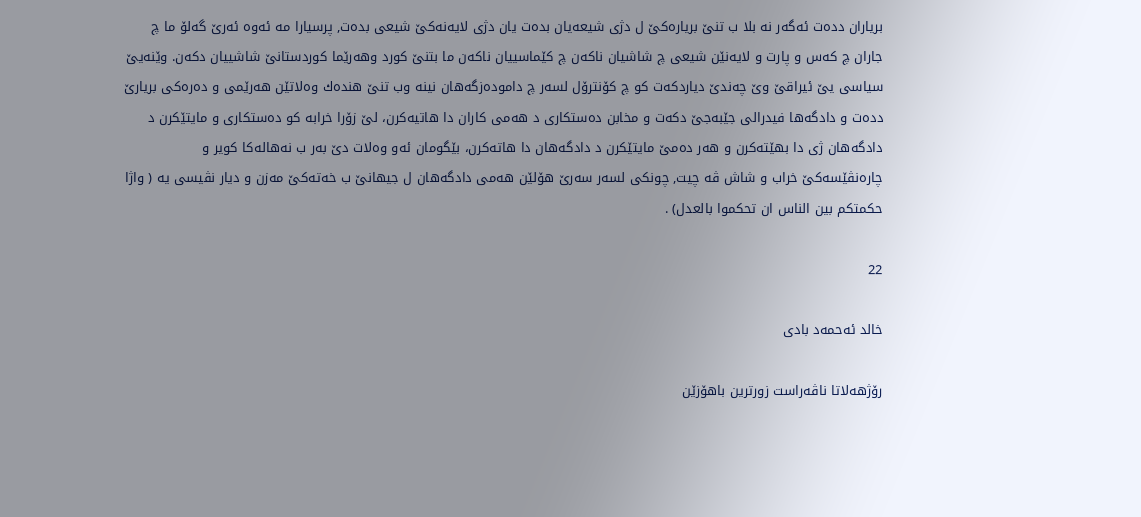بریاران دده‌ت ئه‌گه‌ر نه‌ بلا ب تنێ بریاره‌كێ ل دژى شیعه‌یان بده‌ت یان دژى لایه‌نه‌كێ شیعى بده‌ت, پرسیارا مه‌ ئه‌وه‌ ئه‌رێ گه‌لۆ ما چ جاران چ كه‌س و پارت و لایه‌نێن شیعى چ شاشیان ناكه‌ن چ كێماسییان ناكه‌ن ما بتنێ كورد وهه‌رێما كوردستانێ شاشییان دكه‌ن. وێنه‌یێ سیاسى یێ ئیراقێ وێ چه‌ندێ دیاردكه‌ت كو چ كۆنترۆل لسه‌ر چ داموده‌زگه‌هان نینه‌ وب تنێ هنده‌ك وه‌لاتێن هه‌رێمى و ده‌ره‌كى بریارێ دده‌ت و دادگه‌ها فیدرالى جێبه‌جێ دكه‌ت و مخابن ده‌ستكارى د هه‌مى كاران دا هاتیه‌كرن، لێ زۆرا خرابه‌ كو ده‌ستكارى و مایتێكرن د دادگه‌هان ژى دا بهێته‌كرن و هه‌ر ده‌مێ مایتێكرن د دادگه‌هان دا هاته‌كرن، بێگومان ئه‌و وه‌لات دێ به‌ر ب نه‌هاله‌كا كویر و چاره‌نڤێسه‌كێ خراب و شاش ڤه‌ چیت, چونكى لسه‌ر سه‌رێ هۆلێن هه‌مى دادگه‌هان ل جیهانێ ب خه‌ته‌كێ مه‌زن و دیار نڤیسى یه‌ ( واژا حكمتكم بین الناس ان تحكموا بالعدل) .

22

خالد ئه‌حمه‌د بادى

رۆژهه‌لاتا ناڤه‌راست زورترین باهۆزێن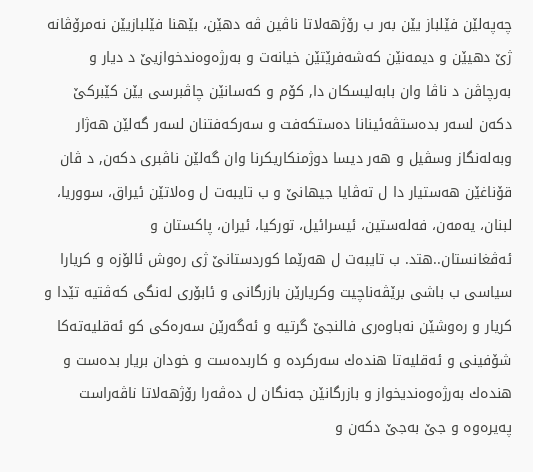چه‌په‌لێن فێلباز یێن به‌ر ب رۆژهه‌لاتا ناڤین ڤه‌ دهێن، بێهنا فێلبازیێن نه‌مرۆڤانه‌ ژێ دهیێن و دیمه‌نێن كه‌شه‌فرێتێن خیانه‌ت و به‌رژه‌وه‌ندخوازیێ د دیار و به‌رچاڤن د ناڤا وان بابه‌لیسكان دا, كۆم و كه‌سانێن چاڤبرسى یێن كێبركێ دكه‌ن لسه‌ر بده‌ستڤه‌ئینانا ده‌ستكه‌فت و سه‌ركه‌فتنان لسه‌ر گه‌لێن هه‌ژار وبه‌له‌نگاز وسڤیل و هه‌ر دیسا دوژمنكاریكرنا وان گه‌لێن ناڤبرى دكه‌ن, د ڤان قۆناغێن هه‌ستیار دا ل ته‌ڤایا جیهانێ و ب تایبه‌ت ل وه‌لاتێن ئیراق، سووریا، لبنان، یه‌مه‌ن، فه‌له‌ستین، ئیسرائیل، توركیا، ئیران، پاكستان و ئه‌ڤغانستان..هتد. ب تایبه‌ت ل هه‌رێما كوردستانێ ژى ره‌وش ئالۆزه‌ و كریارا سیاسى ب باشى برێڤه‌ناچیت وكریارێن بازرگانى و ئابۆرى له‌نگى كه‌ڤتیه‌ تێدا و كریار و ره‌وشێن نه‌باوه‌رى فالنجێ گرتیه‌ و ئه‌گه‌رێن سه‌ره‌كى كو ئه‌قلیه‌ته‌كا شۆفینى و ئه‌قلیه‌تا هنده‌ك سه‌ركرده‌ و كاربده‌ست و خودان بریار بده‌ست و هنده‌ك به‌رژه‌وه‌ندیخواز و بازرگانێن جه‌نگان ل ده‌ڤه‌را رۆژهه‌لاتا ناڤه‌راست په‌یره‌وه‌ و جێ به‌جێ دكه‌ن و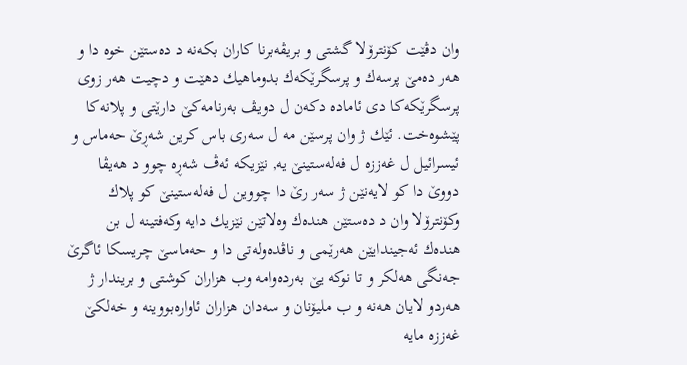وان دڤێت كۆنترۆلا گشتى و بریڤه‌برنا كاران بكه‌نه‌ د ده‌ستێن خوه‌ دا و هه‌ر ده‌مێ پرسه‌ك و پرسگرێكه‌ك بدوماهیك دهێت و دچیت هه‌ر زوى پرسگرێكه‌كا دى ئاماده‌ دكه‌ن ل دویڤ به‌رنامه‌كێ دارێتى و پلانه‌كا پێشوه‌خت. ئێك ژ وان پرسێن مه‌ ل سه‌رى باس كرین شه‌ڕێ حه‌ماس و ئیسرائیل ل غه‌ززه‌ ل فه‌له‌ستینێ یه‌, نێزیكه‌ ئه‌ڤ شه‌ڕه‌ چوو د هه‌یڤا دووێ دا كو لایه‌نێن ژ سه‌ر رێ دا چووین ل فه‌له‌ستینێ كو پلاك وكۆنترۆلا وان د ده‌ستێن هنده‌ك وه‌لاتێن نێزیك دایه‌ وكه‌فتینه‌ ل بن هنده‌ك ئه‌جیندایێن هه‌رێمى و ناڤده‌وله‌تى دا و حه‌ماسێ چریسكا ئاگرێ جه‌نگى هه‌لكر و تا نوكه‌ یێ به‌رده‌وامه‌ وب هزاران كوشتى و بریندار ژ هه‌ردو لایان هه‌نه‌ و ب ملیۆنان و سه‌دان هزاران ئاواره‌بووینه‌ و خه‌لكێ غه‌ززه‌ مایه‌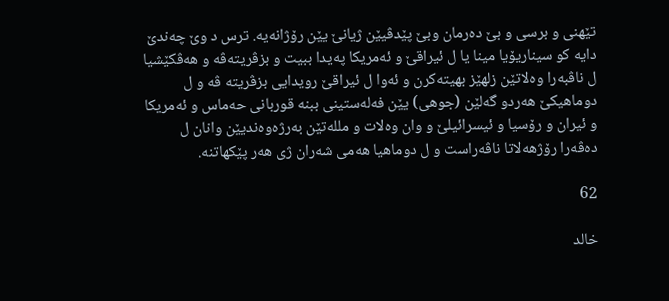تێهنى و برسى و بێ ده‌رمان وبێ پێدڤیێن ژیانێ یێن رۆژانه‌یه‌. ترس د وێ چه‌ندێ دایه‌ كو سیناریۆیا مینا یا ل ئیراقێ و ئه‌مریكا په‌یدا ببیت و بزڤریته‌ڤه‌ و هه‌ڤكێشیا ل ناڤبه‌را وه‌لاتێن زلهێز بهیته‌كرن و ئه‌وا ل ئیراقێ رویدایی بزڤریته‌ ڤه‌ و ل دوماهیكێ هه‌ردو گه‌لێن (جوهى) یێن فه‌له‌ستینى ببنه‌ قوربانى حه‌ماس و ئه‌مریكا و ئیران و رۆسیا و ئیسرائیلێ و وان وه‌لات و ملله‌تێن به‌رژه‌وه‌ندیێن وانان ل ده‌ڤه‌را رۆژهه‌لاتا ناڤه‌راست و ل دوماهیا هه‌مى شه‌ران ژى هه‌ر پێكهاتنه‌.

62

خالد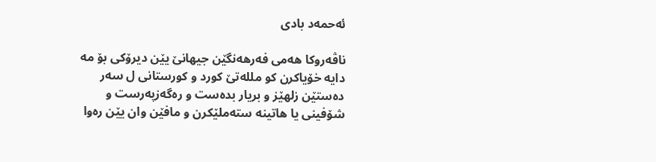ئه‌حمه‌د بادى

ناڤه‌روكا هه‌مى فه‌رهه‌نگێن جیهانێ یێن دیرۆكى بۆ مه‌ دایه‌ خۆیاكرن كو ملله‌تێ كورد و كورستانى ل سه‌ر ده‌ستێن زلهێز و بریار بده‌ست و ره‌گه‌زپه‌رست و شۆفینى یا هاتینه‌ سته‌ملێكرن و مافێن وان یێن ره‌وا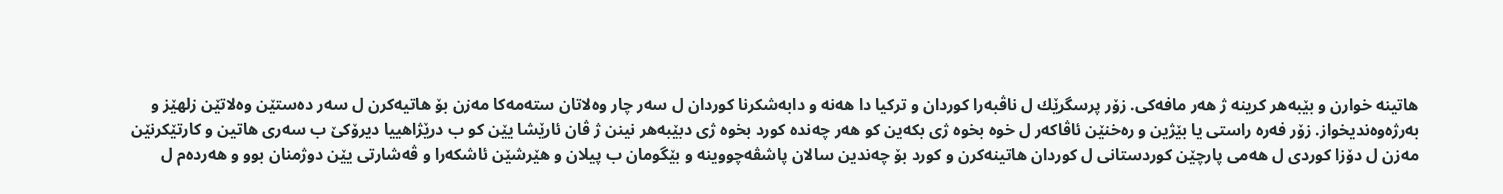هاتینه‌ خوارن و بێبه‌هر كرینه‌ ژ هه‌ر مافه‌كى. زۆر پرسگرێك ل ناڤبه‌را كوردان و تركیا دا هه‌نه‌ و دابه‌شكرنا كوردان ل سه‌ر چار وه‌لاتان سته‌مه‌كا مه‌زن بۆ هاتیه‌كرن ل سه‌ر ده‌ستێن وه‌لاتێن زلهێز و به‌رژه‌وه‌ندیخواز. زۆر فه‌ره‌ راستى یا بێژین و ره‌خنێن ئاڤاكه‌ر ل خوه‌ بخوه‌ ژى بكه‌ین كو هه‌ر چه‌نده‌ كورد بخوه‌ ژى دبێبه‌هر نینن ژ ڤان ئارێشا یێن كو ب درێژاهییا دیرۆكێ ب سه‌رى هاتین و كارتێكرنێن مه‌زن ل دۆزا كوردى ل هه‌مى پارچێن كوردستانى ل كوردان هاتینه‌كرن و كورد بۆ چه‌ندین سالان پاشڤه‌چووینه‌ و بێگومان ب پیلان و هێرشێن ئاشكه‌را و ڤه‌شارتى یێن دوژمنان بوو و هه‌رده‌م ل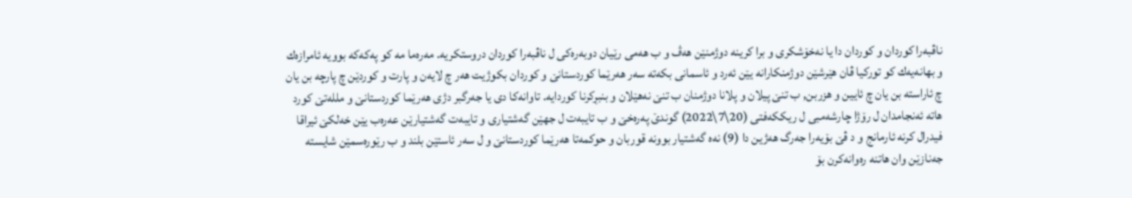ناڤبه‌را كوردان و كوردان دا یا نه‌خۆشكرى و برا كرینه‌ دوژمنێن هه‌ڤ و ب هه‌مى رێیان دوبه‌ره‌كى ل ناڤبه‌را كوردان دروستكریه‌. مه‌ره‌ما مه‌ كو په‌كه‌كه‌ بوویه‌ ئامرازه‌ك و بهانه‌یه‌ك كو توركیا ڤان هێرشێن دوژمنكارانه‌ یێن ئه‌رد و ئاسمانى بكه‌ته‌ سه‌ر هه‌رێما كوردستانێ و كوردان بكوژیت هه‌ر چ لایه‌ن و پارت و كوردێن چ پارچه‌ بن یان چ ئاراسته‌ بن یان چ ئایین و هزربن, ب تنێ پیلان و پلانا دوژمنان ب تنێ نه‌هێلان و بنبڕكرنا كوردایه‌. تاوانه‌كا دى یا جه‌رگبر دژى هه‌رێما كوردستانێ و ملله‌تێ كورد هاته‌ ئه‌نجامدان ل رۆژا چارشه‌مبى ل ریككه‌فتى (20\7\2022) گوندێ په‌ره‌خێ و ب تایبه‌ت ل جهێن گه‌شتیارى و تایبه‌ت گه‌شتیارێن عه‌ره‌ب یێن خه‌لكێ ئیراقا فیدرال كرنه‌ ئارمانج و د ڤێ بۆیه‌را جه‌رگ هه‌ژین دا (9) نه‌ه گه‌شتیار بوونه‌ قوربان و حوكمه‌تا هه‌رێما كوردستانێ و ل سه‌ر ئاستێن بلند و ب رێوره‌سمێن شایسته‌ جه‌نازێن وان هاتنه‌ ره‌وانه‌كرن بۆ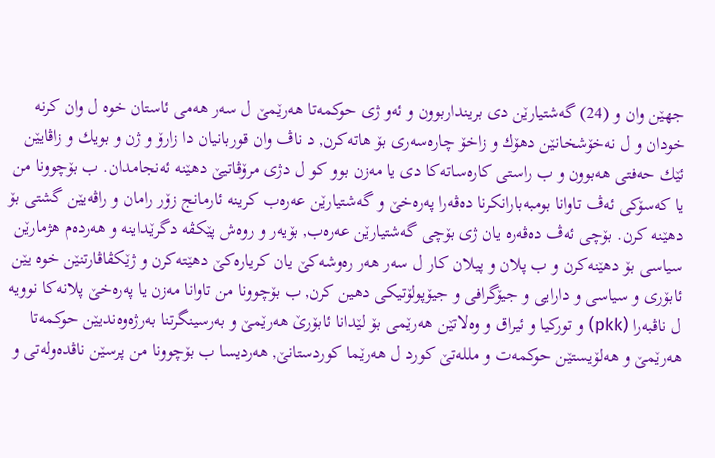جهێن وان و (24) گه‌شتیارێن دى برینداربوون و ئه‌و ژى حوكمه‌تا هه‌رێمێ ل سه‌ر هه‌مى ئاستان خوه‌ ل وان كرنه‌ خودان و ل نه‌خۆشخانێن دهۆك و زاخۆ چاره‌سه‌رى بۆ هاته‌كرن, د ناڤ وان قوربانیان دا زارۆ و ژن و بویك و زاڤایێن ئێك حه‌فتى هه‌بوون و ب راستى كاره‌ساته‌كا دى یا مه‌زن بوو كو ل دژى مرۆڤاتیێ دهێنه‌ ئه‌نجامدان. ب بۆچوونا من یا كه‌سۆكى ئه‌ڤ تاوانا بومبه‌بارانكرنا ده‌ڤه‌را په‌ره‌خێ و گه‌شتیارێن عه‌ره‌ب كرینه‌ ئارمانج زۆر رامان و راڤه‌یێن گشتى بۆ دهێنه‌ كرن. بۆچى ئه‌ڤ ده‌ڤه‌ره‌ یان ژى بۆچى گه‌شتیارێن عه‌ره‌ب, بۆیه‌ر و روه‌ش پێكڤه‌ دگرێداینه‌ و هه‌رده‌م هژمارێن سیاسى بۆ دهێنه‌كرن و ب پلان و پیلان كار ل سه‌ر هه‌ر ره‌وشه‌كێ یان كریاره‌كێ دهێته‌كرن و ژێكڤاڤارتنێن خوه‌ یێن ئابۆرى و سیاسى و دارایى و جیۆگرافى و جیۆپولۆتیكى دهین كرن, ب بۆچوونا من تاوانا مه‌زن یا په‌ره‌خێ پلانه‌كا نوویه‌ ل ناڤبه‌را (pkk) و توركیا و ئیراق و وه‌لاتێن هه‌رێمى بۆ لێدانا ئابۆرێ هه‌رێمێ و به‌رسینگرتنا به‌رژه‌وه‌ندیێن حوكمه‌تا هه‌رێمێ و هه‌لۆیستێن حوكمه‌ت و ملله‌تێ كورد ل هه‌رێما كوردستانێ, هه‌ردیسا ب بۆچوونا من پرسێن ناڤده‌وله‌تى و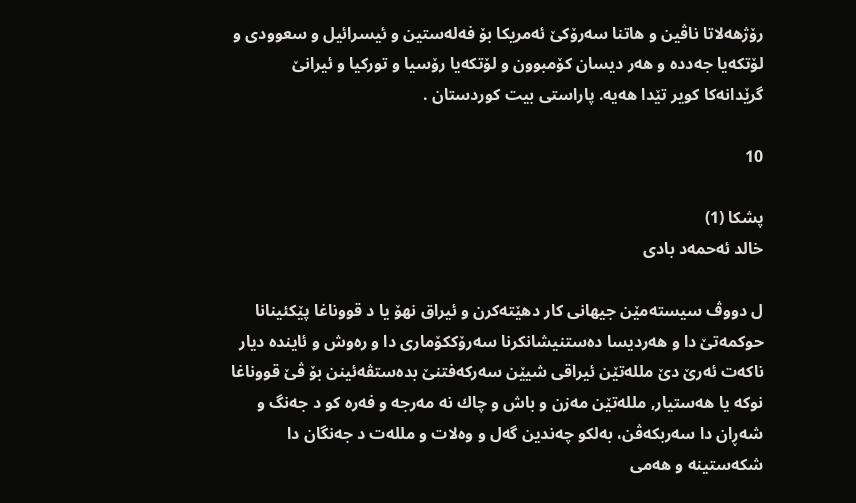رۆژهه‌لاتا ناڤین و هاتنا سه‌رۆكێ ئه‌مریكا بۆ فه‌له‌ستین و ئیسرائیل و سعوودى و لۆتكه‌یا جه‌دده‌ و هه‌ر دیسان كۆمبوون و لۆتكه‌یا رۆسیا و توركیا و ئیرانێ گرێدانه‌كا كویر تێدا هه‌یه‌. پاراستى بیت كوردستان .

10

پشكا (1)
خالد ئه‌حمه‌د بادى

ل دووڤ سیسته‌مێن جیهانى كار دهێته‌كرن و ئیراق نهۆ یا د قووناغا پێكئینانا حوكمه‌تێ دا و هه‌ردیسا ده‌ستنیشانكرنا سه‌رۆككۆمارى دا و ره‌وش و ئاینده‌ دیار ناكه‌ت ئه‌رێ دێ ملله‌تێن ئیراقى شیێن سه‌ركه‌فتنێ بده‌ستڤه‌ئینن بۆ ڤێ قووناغا نوكه‌ یا هه‌ستیار, ملله‌تێن مه‌زن و باش و چاك نه‌ مه‌رجه‌ و فه‌ره‌ كو د جه‌نگ و شه‌ڕان دا سه‌ربكه‌ڤن، به‌لكو چه‌ندین گه‌ل و وه‌لات و ملله‌ت د جه‌نگان دا شكه‌ستینه‌ و هه‌مى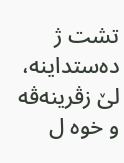تشت ژ ده‌ستداینه‌، لێ زڤرینه‌ڤه‌ و خوه‌ ل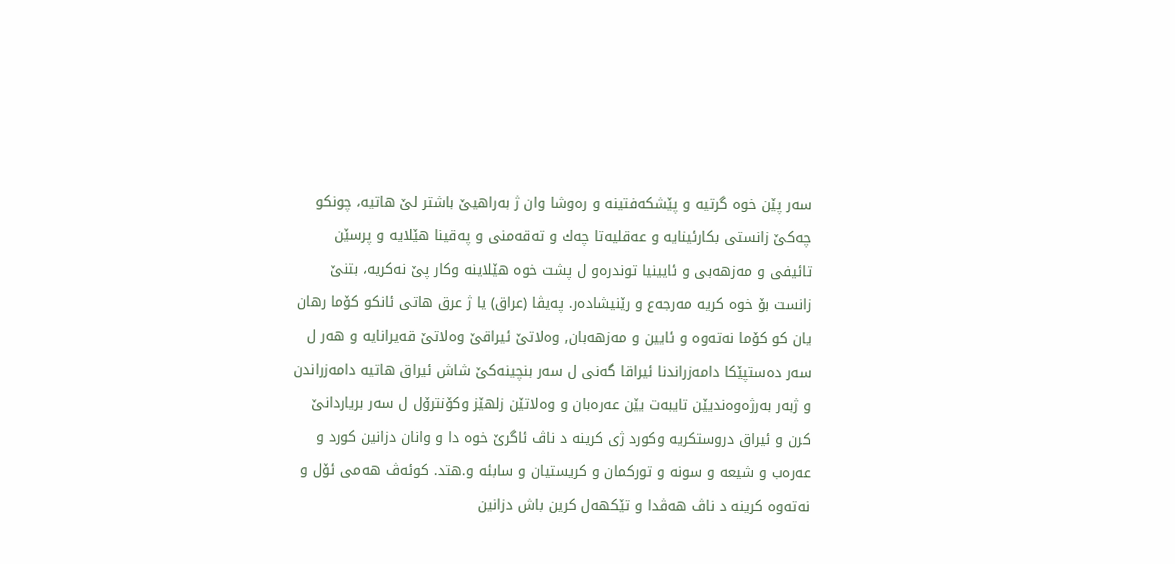سه‌ر پێن خوه‌ گرتیه‌ و پێشكه‌فتینه‌ و ره‌وشا وان ژ به‌راهیێ باشتر لێ هاتیه‌، چونكو چه‌كێ زانستى بكارئینایه‌ و عه‌قلیه‌تا چه‌ك و ته‌قه‌منى و په‌قینا هێلایه‌ و پرسێن تائیفى و مه‌زهه‌بى و ئایینیا توندره‌و ل پشت خوه‌ هێلاینه‌ وكار پێ نه‌كریه‌، بتنێ زانست بۆ خوه‌ كریه‌ مه‌رجه‌ع و رێنیشاده‌ر. په‌یڤا (عراق) یا ژ عرق هاتى ئانكو كۆما رهان یان كو كۆما نه‌ته‌وه‌ و ئایین و مه‌زهه‌بان, وه‌لاتێ ئیراقێ وه‌لاتێ قه‌یرانایه‌ و هه‌ر ل سه‌ر ده‌ستپێكا دامه‌زراندنا ئیراقا گه‌نى ل سه‌ر بنچینه‌كێ شاش ئیراق هاتیه‌ دامه‌زراندن و ژبه‌ر به‌رژه‌وه‌ندیێن تایبه‌ت یێن عه‌ره‌بان و وه‌لاتێن زلهێز وكۆنترۆل ل سه‌ر بریاردانێ كرن و ئیراق دروستكریه‌ وكورد ژى كرینه‌ د ناڤ ئاگرێ خوه‌ دا و وانان دزانین كورد و عه‌ره‌ب و شیعه‌ و سونه‌ و توركمان و كریستیان و سابئه‌ و.هتد. كوئه‌ڤ هه‌مى ئۆل و نه‌ته‌وه‌ كرینه‌ د ناڤ هه‌ڤدا و تێكهه‌ل كرین باش دزانین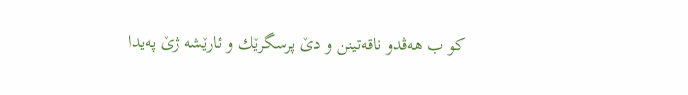كو ب هه‌ڤدو ناقه‌تینن و دێ پرسگرێك و ئارێشه‌ ژێ په‌یدا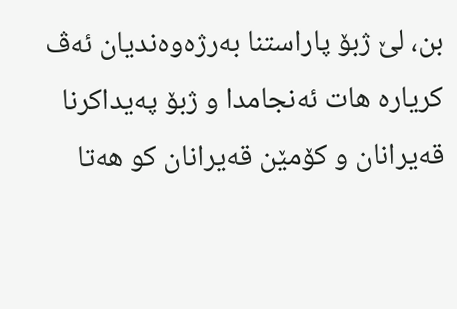بن، لێ ژبۆ پاراستنا به‌رژه‌وه‌ندیان ئه‌ڤ كریاره‌ هات ئه‌نجامدا و ژبۆ په‌یداكرنا قه‌یرانان و كۆمێن قه‌یرانان كو هه‌تا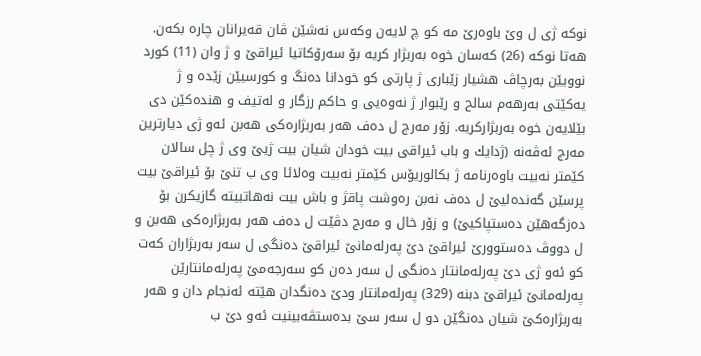نوكه‌ ژى ل وێ باوه‌رێ مه‌ كو چ لایه‌ن وكه‌س نه‌شێن ڤان قه‌یرانان چاره‌ بكه‌ن. هه‌تا نوكه‌ (26) كه‌سان خوه‌ به‌ربژار كریه‌ بۆ سه‌رۆكاتیا ئیراقێ و ژ وان (11) كورد نوویێن به‌رچاڤ هشیار زێبارى ژ پارتى كو خودانا ده‌نگ و كورسیێن زێده‌ و ژ یه‌كێتى به‌رهه‌م سالح و رێبوار ژ نه‌وه‌یى و حاكم رزگار و له‌تیف و هنده‌كێن دى بێلایه‌ن خوه‌ به‌ربژاركریه‌. زۆر مه‌رج ل ده‌ف هه‌ر به‌ربژاره‌كى هه‌بن ئه‌و ژى دیارترین مه‌رج ئه‌ڤه‌نه‌ (ژدایك و باب ئیراقى بیت خودان شیان بیت ژیێ وى ژ چل سالان كێمتر نه‌بیت باوه‌رنامه‌ ژ بكالوریۆس كێمتر نه‌بیت وه‌لائا وى ب تنێ بۆ ئیراقێ بیت پرسێن گه‌نده‌لیێ ل ده‌ف نه‌بن ره‌وشت پاقژ و باش بیت نه‌هاتبیته‌ گازیكرن بۆ ده‌زگه‌هێن ده‌ستپاكیێ) و زۆر خال و مه‌رج دڤێت ل ده‌ف هه‌ر به‌ربژاره‌كى هه‌بن و ل دووڤ ده‌ستوورێ ئیراقێ دێ په‌رله‌مانێ ئیراقێ ده‌نگى ل سه‌ر به‌ربژاران كه‌ت كو ئه‌و ژى دێ په‌رله‌مانتار ده‌نگى ل سه‌ر ده‌ن كو سه‌رجه‌مێ په‌رله‌مانتارێن په‌رله‌مانێ ئیراقێ دبنه‌ (329) په‌رله‌مانتار ودێ ده‌نگدان هێته‌ ئه‌نجام دان و هه‌ر به‌ربژاره‌كێ شیان ده‌نگێن دو ل سه‌ر سێ بده‌ستڤه‌بینیت ئه‌و دێ ب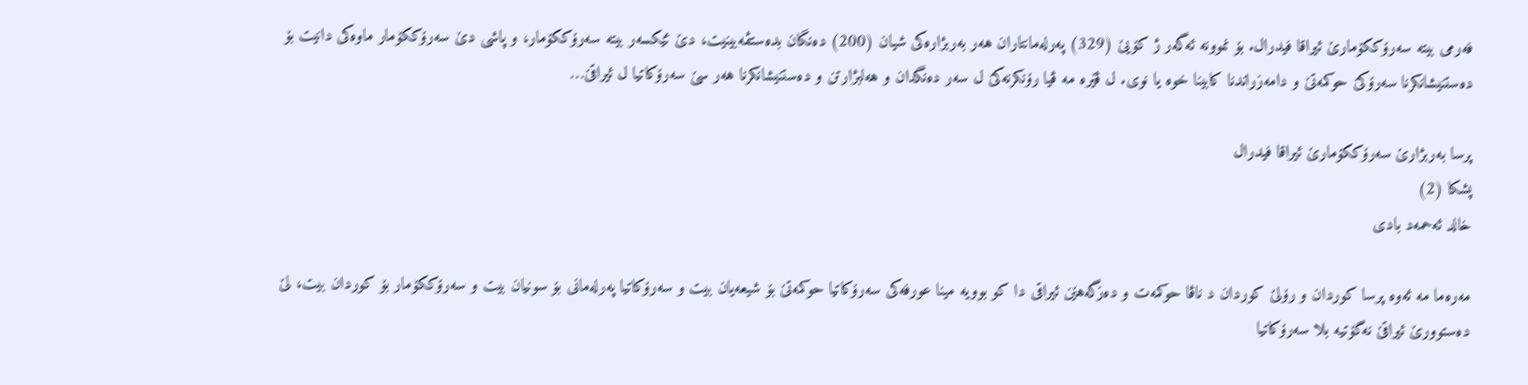فه‌رمى بیته‌ سه‌رۆككۆمارێ ئیراقا فیدرال. بۆ نموونه‌ ئه‌گه‌ر ژ كۆیێ (329) په‌رله‌مانتاران هه‌ر به‌ربژاره‌كى شیان (200) ده‌نگان بده‌ستڤه‌بینیت، دێ ئێكسه‌ر بیته‌ سه‌رۆككۆمار، و پاشى دێ سه‌رۆككۆمار ماوه‌كى دانیت بۆ ده‌ستنیشانكرنا سه‌رۆكێ حوكمه‌تێ و دامه‌زراندنا كابینا خوه‌ یا نوى. ل ڤێره‌ مه‌ ڤیا رۆنكرنه‌كێ ل سه‌ر ده‌نگدان و هه‌لبژارتن و ده‌ستنیشانكرنا هه‌ر سێ سه‌رۆكاتیا ل ئیراقێ…

پرسا به‌ربژارێ سه‌رۆككۆمارێ ئیراقا فیدرال
پشكا (2)
خالد ئه‌حمه‌د بادى

مه‌ره‌ما مه‌ ئه‌وه‌ پرسا كوردان و رۆلێ كوردان د ناڤا حوكمه‌ت و ده‌زگه‌هێن ئیراقى دا كو بوویه‌ مینا عورفه‌كى سه‌رۆكاتیا حوكمه‌تێ بۆ شیعه‌یان بیت و سه‌رۆكاتیا په‌رله‌مانى بۆ سونیان بیت و سه‌رۆككۆمار بۆ كوردان بیت، لێ ده‌ستوورێ ئیراقێ نه‌گۆتیه‌ بلا سه‌رۆكاتیا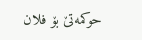حوكمه‌تێ بۆ فلان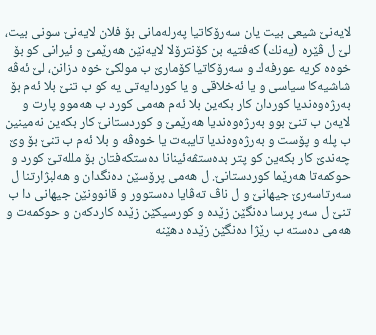لایه‌نێ شیعى بیت یان سه‌رۆكاتیا په‌رله‌مانى بۆ فلان لایه‌نێ سونى بیت، لێ ل ڤێره‌ (یه‌نك) كه‌فتیه‌ بن كۆنترۆلا لایه‌نێن هه‌رێمێ و ئیرانى كو بۆ خوه‌ه‌ كریه‌ عورفه‌ك و سه‌رۆكاتیا كۆمارێ ب مولكێ خوه‌ دزانن، لێ ئه‌ڤه‌ شاشیه‌كا سیاسى و یا ئه‌خلاقى و یا كوردایه‌تى یه‌ كو ب تنێ بلا ئه‌م بۆ به‌رژه‌وه‌ندیا كوردان كار بكه‌ین بلا ئه‌م هه‌مى كورد ب هه‌موو پارت و لایه‌ن ب تنێ بوو به‌رژه‌وه‌ندیا هه‌رێمێ و كوردستانێ كار بكه‌ین نه‌مینین ب پله‌ و پۆست و به‌رژه‌وه‌ندیا تایبه‌ت یا خوه‌ڤه‌ و بلا ئه‌م ب تنێ بۆ وێ چه‌ندێ كار بكه‌ین كو پتر بده‌ستڤه‌ئینانا ده‌ستكه‌فتان بۆ ملله‌تێ كورد و حوكمه‌تا هه‌رێما كوردستانێ. ل هه‌مى پرۆسێن ده‌نگدان و هه‌لبژارتنا ل سه‌رتاسه‌رێ جیهانێ و ل ناڤ ته‌ڤایا ده‌ستوور و قانوونێن جیهانى دا ب تنێ ل سه‌ر پرسا ده‌نگێن زێده‌ و كورسیكێن زێده‌ كاردكه‌ن و حوكمه‌ت و هه‌مى ده‌سته‌ ب رێژا ده‌نگێن زێده‌ دهێنه‌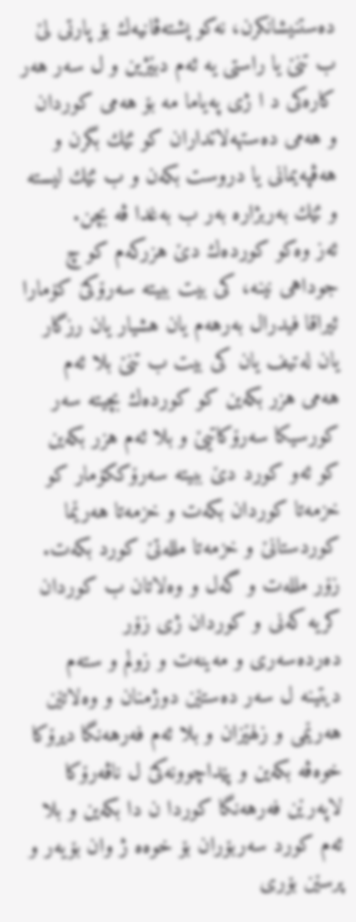ده‌ستنیشانكرن، نه‌كو پشته‌ڤانیه‌ك بۆ پارتى لێ ب تنێ یا راستى یه‌ ئه‌م دبێژین و ل سه‌ر هه‌ر كاره‌كى د ا ژى په‌یاما مه‌ بۆ هه‌مى كوردان و هه‌مى ده‌ستهه‌لاتداران كو ئێك بگرن و هه‌ڤپه‌یمانی یا دروست بكه‌ن و ب ئێك لیسته‌ و ئێك به‌ربژاره‌ به‌ر ب به‌غدا ڤه‌ بچن.
ئه‌ز وه‌كو كورده‌ك دێ هزركه‌م كو چ جوداهى نینه‌، كى بیت ببیته‌ سه‌رۆكێ كۆمارا ئیراقا فیدرال به‌رهه‌م یان هشیار یان رزگار یان له‌تیف یان كى بیت ب تنێ بلا ئه‌م هه‌مى هزر بكه‌ین كو كورده‌ك بچیته‌ سه‌ر كورسیكا سه‌رۆكاتیێ و بلا ئه‌م هزر بكه‌ین كو ئه‌و كورد دێ ببیته‌ سه‌رۆككۆمار كو خزمه‌تا كوردان بكه‌ت و خزمه‌تا هه‌رێما كوردستانێ و خزمه‌تا ملله‌تێ كورد بكه‌ت. زۆر ملله‌ت و گه‌ل و وه‌لاتان ب كوردان كریه‌ كه‌نى و كوردان ژى زۆر ده‌رده‌سه‌رى و مه‌ینه‌ت و زولم و سته‌م دیتینه‌ ل سه‌ر ده‌ستێن دوژمنان و وه‌لاتێن هه‌رێمى و زلهێزان و بلا ئه‌م فه‌رهه‌نگا دیرۆكا خوه‌ڤه‌ بكه‌ین و پێداچوونه‌كێ ل ناڤه‌رۆكا لاپه‌رێن فه‌رهه‌نگا كوردا ن دا بكه‌ین و بلا ئه‌م كورد سه‌ربۆران بۆ خوه‌ه‌ ژ وان بۆیه‌ر و پرسێن بۆرى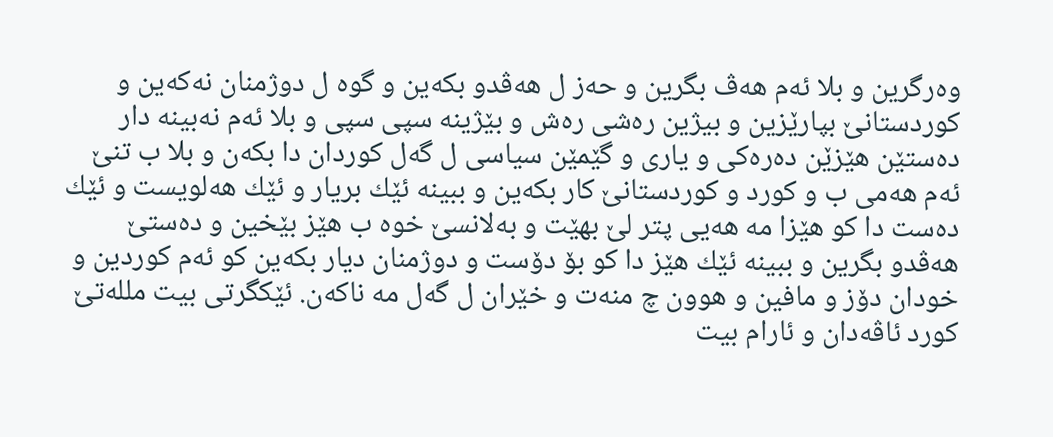وه‌رگرین و بلا ئه‌م هه‌ڤ بگرین و حه‌ز ل هه‌ڤدو بكه‌ین و گوه ل دوژمنان نه‌كه‌ین و كوردستانێ بپارێزین و بیژین ره‌شى ره‌ش و بێژینه‌ سپى سپى و بلا ئه‌م نه‌بینه‌ دار ده‌ستێن هێزێن ده‌ره‌كى و یاری و گێمێن سیاسى ل گه‌ل كوردان دا بكه‌ن و بلا ب تنێ ئه‌م هه‌مى ب و كورد و كوردستانێ كار بكه‌ین و ببینه‌ ئێك بریار و ئێك هه‌لویست و ئێك ده‌ست دا كو هێزا مه‌ هه‌یى پتر لێ بهێت و به‌لانسێ خوه‌ ب هێز بێخین و ده‌ستێ هه‌ڤدو بگرین و ببینه‌ ئێك هێز دا كو بۆ دۆست و دوژمنان دیار بكه‌ین كو ئه‌م كوردین و خودان دۆز و مافین و هوون چ منه‌ت و خێران ل گه‌ل مه‌ ناكه‌ن. ئێكگرتى بیت ملله‌تێ كورد ئاڤه‌دان و ئارام بیت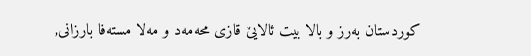كوردستان به‌رز و بالا بیت ئالایێ قازى محه‌مه‌د و مه‌لا مسته‌فا بارزانى,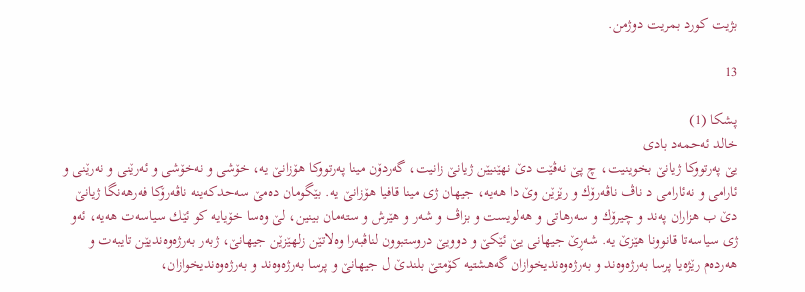بژیت كورد بمریت دوژمن.

13

پشكا (1)
خالد ئه‌حمه‌د بادى
یێ په‌رتووكا ژیانێ بخوینیت، چ پێ نه‌ڤێت دێ نهێنیێن ژیانێ زانیت، گه‌ردۆن مینا په‌رتووكا هۆزانێ یه‌، خۆشى و نه‌خۆشى و ئه‌رێنى و نه‌رێنى و ئارامى و نه‌ئارامى د ناڤ ناڤه‌رۆك و رێزێن وێ دا هه‌یه‌، جیهان ژى مینا قافیا هۆزانێ یه‌. بێگومان ده‌مێ سه‌حدكه‌ینه‌ ناڤه‌رۆكا فه‌رهه‌نگا ژیانێ دێ ب هزاران په‌ند و چیرۆك و سه‌رهاتى و هه‌لویست و بزاڤ و شه‌ر و هێرش و سته‌مان بینین، لێ وه‌سا خۆیایه‌ كو ئێك سیاسه‌ت هه‌یه‌، ئه‌و ژى سیاسه‌تا قانوونا هێزێ یه‌. شه‌ڕێ جیهانى یێ ئێكێ و دوویێ دروستبوون لناڤبه‌را وه‌لاتێن زلهێزێن جیهانێ، ژبه‌ر به‌رژه‌وه‌ندیێن تایبه‌ت و هه‌رده‌م رێژه‌یا پرسا به‌رژه‌وه‌ند و به‌رژه‌وه‌ندیخوازان گه‌هشتیه‌ كۆمتێ بلندێ ل جیهانێ و پرسا به‌رژه‌وه‌ند و به‌رژه‌وه‌ندیخوازان،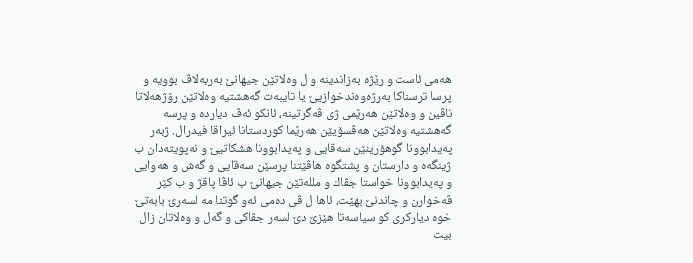هه‌مى ئاست و رێژه‌ به‌زاندینه‌ و ل وه‌لاتێن جیهانێ به‌ربه‌لاڤ بوویه‌ و پرسا ترسناكا به‌رژه‌وه‌ندخوازیێ یا تایبه‌ت گه‌هشتیه‌ وه‌لاتێن رۆژهه‌لاتا ناڤین و وه‌لاتێن هه‌رێمى ژى ڤه‌گرتینه‌، ئانكو ئه‌ڤ دیارده‌ و پرسه‌ گه‌هشتیه‌ وه‌لاتێن هه‌ڤسۆیێن هه‌رێما كوردستانا ئیراقا فیدرال. ژبه‌ر په‌یدابوونا گوهۆرینێن سه‌قایى و په‌یدابوونا هشكاتیێ و نه‌پویته‌دان ب ژینگه‌ه و دارستان و پشتگوه هاڤێتنا پرسێن سه‌قایى و گه‌ش و هه‌وایى و په‌یدابوونا خواستا جڤاك و ملله‌تێن جیهانێ ب ئاڤا پاقژ و ب كێر ڤه‌خوارن و چاندنێ بهێت، ئاها ل ڤى ده‌مى ئه‌و گوتنا مه‌ لسه‌رێ بابه‌تێ خوه‌ دیاركرى كو سیاسه‌تا هێزێ دێ لسه‌ر جڤاكى و گه‌ل و وه‌لاتان زال بیت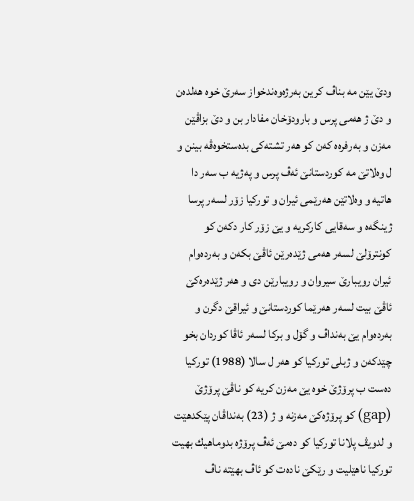ودێ یێن مه‌ بناڤ كرین به‌رژه‌وه‌ندخواز سه‌رێ خوه‌ هه‌لده‌ن و دێ ژ هه‌مى پرس و بارودۆخان مفادار بن و دێ بزاڤێن مه‌زن و به‌رفره‌ه كه‌ن كو هه‌ر تشته‌كى بده‌ستخوه‌ڤه‌ بینن و ل وه‌لاتێ مه‌ كوردستانێ ئه‌ڤ پرس و په‌ژیه‌ ب سه‌ر دا هاتیه‌ و وه‌لاتێن هه‌رێمى ئیران و توركیا زۆر لسه‌ر پرسا ژینگه‌ه و سه‌قایى كاركریه‌ و یێ زۆر كار دكه‌ن كو كونترۆلێ لسه‌ر هه‌مى ژێده‌رێن ئاڤێ بكه‌ن و به‌رده‌وام ئیران رویبارێ سیروان و رویبارێن دى و هه‌ر ژێده‌ره‌كێ ئاڤێ بیت لسه‌ر هه‌رێما كوردستانێ و ئیراقێ دگرن و به‌رده‌وام یێ به‌نداڤ و گۆل و بركا لسه‌ر ئاڤا كوردان بخو چێدكه‌ن و ژبلى توركیا كو هه‌ر ل سالا (1988) توركیا ده‌ست ب پرۆژێ خوه‌ یێ مه‌زن كریه‌ كو ناڤێ پرۆژێ (gap) كو پرۆژه‌كێ مه‌زنه‌ و ژ (23) به‌نداڤان پێكدهێت و لدویڤ پلانا توركیا كو ده‌مێ ئه‌ڤ پرۆژه‌ بدوماهیك بهیت توركیا ناهێلیت و رێكێ ناده‌ت كو ئاڤ بهێته‌ ناڤ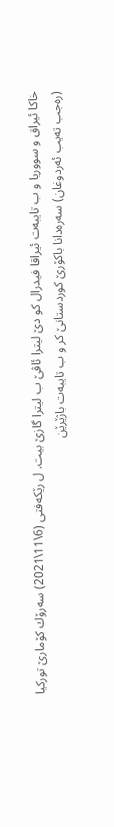خاكا ئیراق و سووریا و ب تایبه‌ت ئیراقا فیدرال كو دێ لیترا ئاڤێ ب لیترا گازێ بیت. ل رێكه‌فتى (6\11\2021) سه‌رۆك كۆمارێ توركیا (ره‌جب ته‌یب ئه‌ردوغان) سه‌ره‌دانا باكۆرێ كوردستانێ كر و ب تایبه‌ت باژێرێن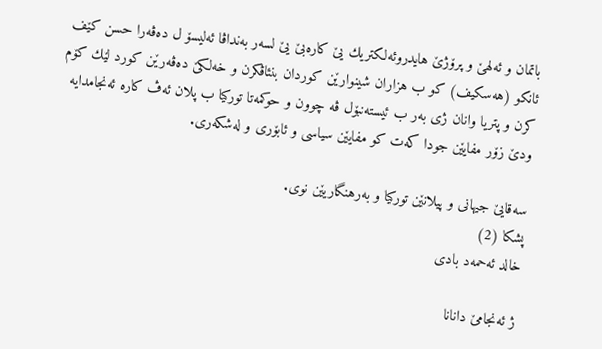باتمان و ئه‌لهێ و پرۆژێ هایدروئه‌لكتریك یێ كاره‌بێ یێ لسه‌ر به‌نداڤا ئه‌لیسۆ ل ده‌ڤه‌را حسن كێف ئانكو (هه‌سكیف) كو ب هزاران شینوارێن كوردان بنئاڤكرن و خه‌لكێ ده‌ڤه‌رێن كورد لێك كۆم كرن و پتریا وانان ژى به‌ر ب ئیسته‌نبۆل ڤه‌ چوون و حوكمه‌تا توركیا ب پلان ئه‌ڤ كاره‌ ئه‌نجامدایه‌ ودێ زۆر مفایێن جودا كه‌ت كو مفایێن سیاسى و ئابۆرى و له‌شكه‌رى.

سه‌قایێ جیهانى و پیلانێن توركیا و به‌رهنگاریێن نوى.
پشكا (2)
خالد ئه‌حمه‌د بادى

ژ ئه‌نجامێ دانانا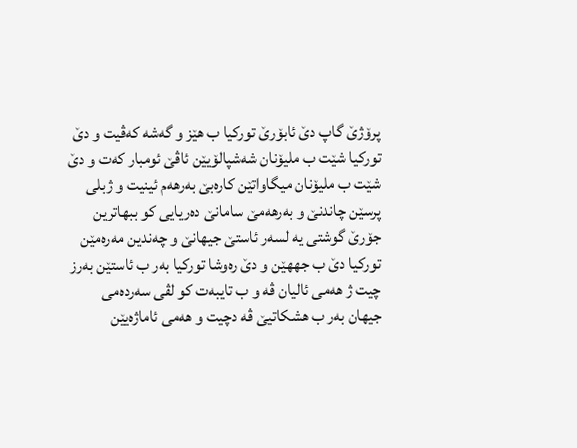پرۆژێ گاپ دێ ئابۆرێ توركیا ب هێز و گه‌شه‌ كه‌ڤیت و دێ توركیا شێت ب ملیۆنان شه‌شپالۆیێن ئاڤێ ئومبار كه‌ت و دێ شێت ب ملیۆنان میگاواتێن كاره‌بێ به‌رهه‌م ئینیت و ژبلى پرسێن چاندنێ و به‌رهه‌مێ سامانێ ده‌ریایى كو ببهاترین جۆرێ گوشتى یه‌ لسه‌ر ئاستێ جیهانێ و چه‌ندین مه‌ره‌مێن توركیا دێ ب جههێن و دێ ره‌وشا توركیا به‌ر ب ئاستێن به‌رز چیت ژ هه‌مى ئالیان ڤه‌ و ب تایبه‌ت كو لڤى سه‌رده‌مى جیهان به‌ر ب هشكاتیێ ڤه‌ دچیت و هه‌مى ئاماژه‌یێن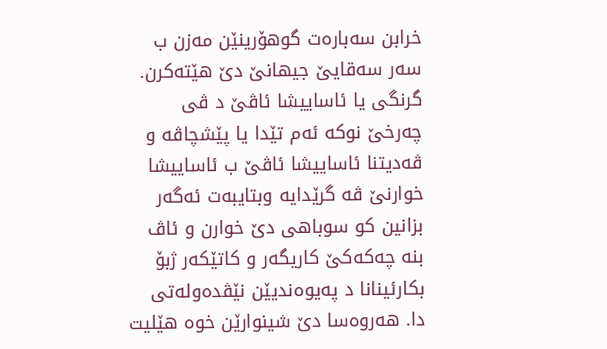خرابن سه‌باره‌ت گوهۆرینێن مه‌زن ب سه‌ر سه‌قایێ جیهانێ دێ هێته‌كرن. گرنگى یا ئاساییشا ئاڤێ د ڤى چه‌رخێ نوكه‌ ئه‌م تێدا یا پێشچاڤه‌ و ڤه‌دیتنا ئاساییشا ئاڤێ ب ئاساییشا خوارنێ ڤه‌ گرێدایه‌ وبتایبه‌ت ئه‌گه‌ر بزانین كو سوباهى دێ خوارن و ئاڤ بنه‌ چه‌كه‌كێ كاریگه‌ر و كاتێكه‌ر ژبۆ بكارئینانا د په‌یوه‌ندیێن نێڤده‌وله‌تى دا. هه‌روه‌سا دێ شینوارێن خوه‌ هێلیت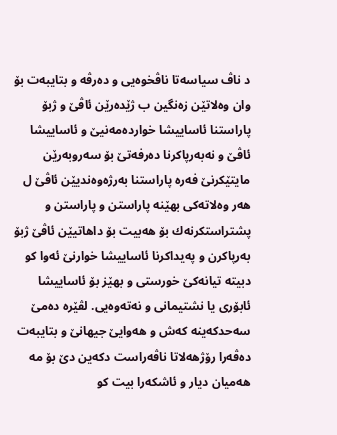د ناڤ سیاسه‌تا ناڤخوه‌یى و ده‌رڤه‌ و بتایبه‌ت بۆ وان وه‌لاتێن زه‌نگین ب ژێده‌رێن ئاڤێ و ژبۆ پاراستنا ئاساییشا خوارده‌مه‌نیێ و ئاساییشا ئاڤێ و نه‌به‌رپاكرنا ده‌رفه‌تێ بۆ سه‌روبه‌رێن مایتێكرنێ فه‌ره‌ پاراستنا به‌رژه‌وه‌ندیێن ئاڤێ ل هه‌ر وه‌لاته‌كى بهێنه‌ پاراستن و پاراستن و پشتراستكرنه‌ك بۆ هه‌بیت بۆ داهاتیێن ئاڤێ ژبۆ به‌رپاكرن و په‌یداكرنا ئاساییشا خوارنێ ئه‌وا كو دبیته‌ تیانه‌كێ خورستى و بهێز بۆ ئاساییشا ئابۆرى یا نشتیمانى و نه‌ته‌وه‌یى. لڤێره‌ ده‌مێ سه‌حدكه‌ینه‌ كه‌ش و هه‌وایێ جیهانێ و بتایبه‌ت ده‌ڤه‌را رۆژهه‌لاتا ناڤه‌راست دكه‌ین دێ بۆ مه‌ هه‌میان دیار و ئاشكه‌را بیت كو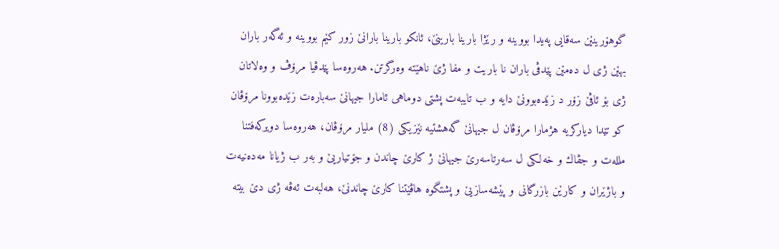گوهۆرینێن سه‌قایى په‌یدا بووینه‌ و رێژا بارینا بارینێ، ئانكو بارینا بارانێ زور كێم بووینه‌ و ئه‌گه‌ر باران بهێن ژى ل ده‌مێن پێدڤى باران نا باریت و مفا ژێ ناهێته‌ وه‌رگرتن. هه‌روه‌سا پێدڤیا مرۆڤ و وه‌لاتان ژى بۆ ئاڤێ زۆر د زێده‌بوونێ دایه‌ و ب تایبه‌ت پشتى دوماهی ئامارا جیهانێ سه‌باره‌ت زێده‌بوونا مرۆڤان كو تێدا دیاركریه‌ هژمارا مرۆڤان ل جیهانێ گه‌هشتیه‌ نێزیكى (8) ملیار مرۆڤان، هه‌روه‌سا دویركه‌فتنا ملله‌ت و جڤاك و خه‌لكى ل سه‌رتاسه‌رێ جیهانێ ژ كارێ چاندن و جۆتیاریێ و به‌ر ب ژیانا مه‌ده‌نیه‌ت و باژێران و كارێن بازرگانى و پێشه‌سازیێ و پشتگوه هاڤێتنا كارێ چاندنێ، هه‌لبه‌ت ئه‌ڤه‌ ژى دێ بیته‌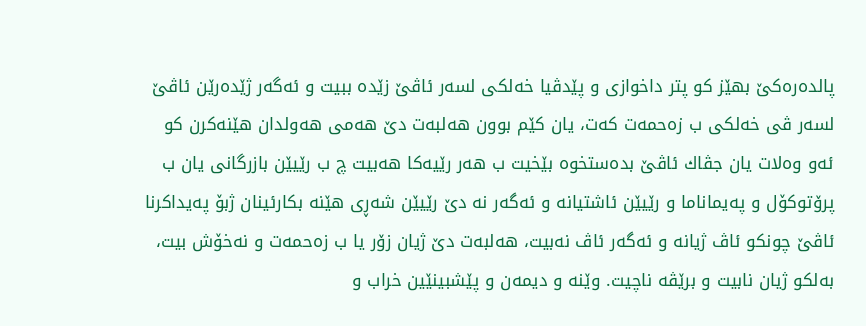پالده‌ره‌كێ بهێز كو پتر داخوازى و پێدڤیا خه‌لكى لسه‌ر ئاڤێ زێده‌ ببیت و ئه‌گه‌ر ژێده‌رێن ئاڤێ لسه‌ر ڤى خه‌لكى ب زه‌حمه‌ت كه‌ت، یان كێم بوون هه‌لبه‌ت دێ هه‌مى هه‌ولدان هێنه‌كرن كو ئه‌و وه‌لات یان جڤاك ئاڤێ بده‌ستخوه‌ بێخیت ب هه‌ر رێیه‌كا هه‌بیت چ ب رێیێن بازرگانى یان ب پرۆتوكۆل و په‌یماناما و رێیێن ئاشتیانه‌ و ئه‌گه‌ر نه‌ دێ رێیێن شه‌ڕى هێنه‌ بكارئینان ژبۆ په‌یداكرنا ئاڤێ چونكو ئاڤ ژیانه‌ و ئه‌گه‌ر ئاڤ نه‌بیت، هه‌لبه‌ت دێ ژیان زۆر یا ب زه‌حمه‌ت و نه‌خۆش بیت، به‌لكو ژیان نابیت و برێڤه‌ ناچیت. وێنه‌ و دیمه‌ن و پێشبینێین خراب و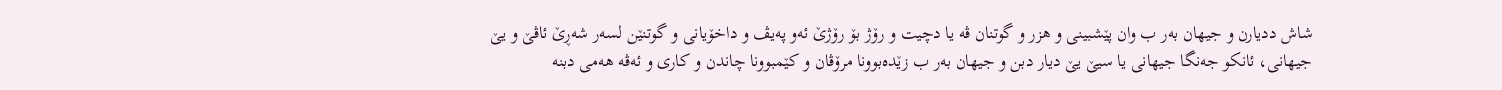شاش ددیارن و جیهان به‌ر ب وان پێشبینى و هزر و گوتنان ڤه‌ یا دچیت و رۆژ بۆ رۆژێ ئه‌و په‌یڤ و داخۆیانى و گوتنێن لسه‌ر شه‌ڕێ ئاڤێ و یێ جیهانى، ئانكو جه‌نگا جیهانى یا سیێ یێ دیار دبن و جیهان به‌ر ب زێده‌بوونا مرۆڤان و كێمبوونا چاندن و كارى و ئه‌ڤه‌ هه‌مى دبنه‌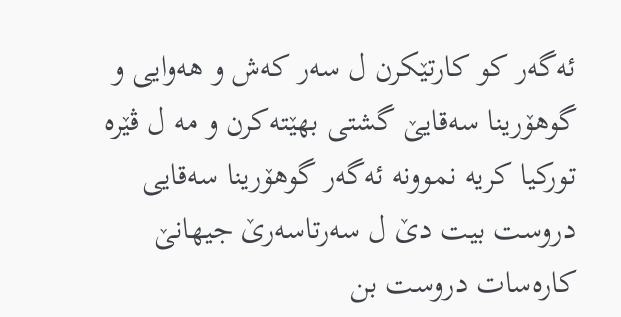ئه‌گه‌ر كو كارتێكرن ل سه‌ر كه‌ش و هه‌وایى و گوهۆرینا سه‌قایێ گشتى بهێته‌كرن و مه‌ ل ڤێره‌ توركیا كریه‌ نموونه‌ ئه‌گه‌ر گوهۆرینا سه‌قایى دروست بیت دێ ل سه‌رتاسه‌رێ جیهانێ كاره‌سات دروست بن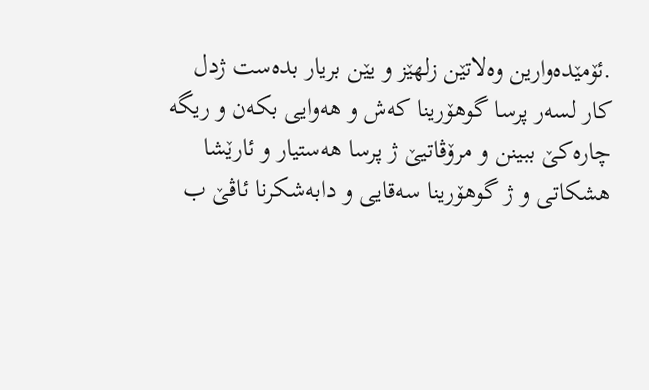.ئۆمێده‌وارین وه‌لاتێن زلهێز و یێن بریار بده‌ست ژدل كار لسه‌ر پرسا گوهۆرینا كه‌ش و هه‌وایى بكه‌ن و ریگه‌ چاره‌كێ ببینن و مرۆڤاتیێ ژ پرسا هه‌ستیار و ئارێشا هشكاتى و ژ گوهۆرینا سه‌قایى و دابه‌شكرنا ئاڤێ ب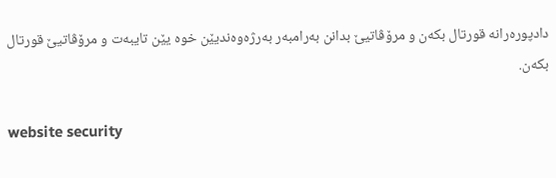دادپوره‌رانه‌ قورتال بكه‌ن و مرۆڤاتیێ بدانن به‌رامبه‌ر به‌رژه‌وه‌ندیێن خوه‌ یێن تایبه‌ت و مرۆڤاتیێ قورتال بكه‌ن.

website security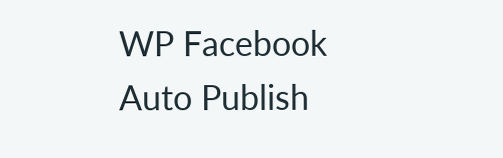WP Facebook Auto Publish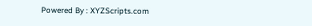Powered By : XYZScripts.com